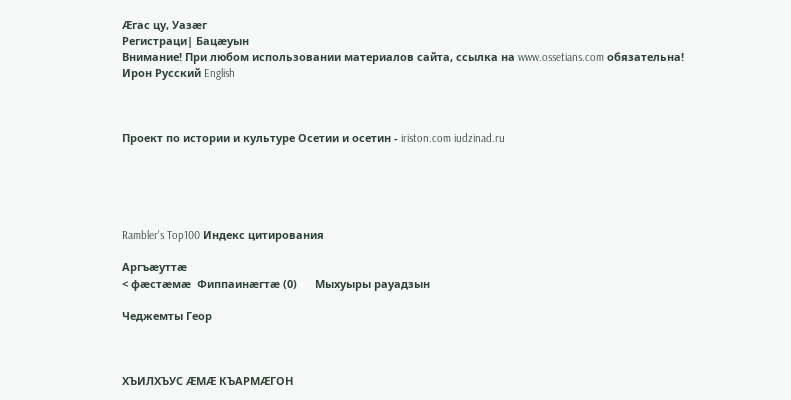Æгас цу, Уазæг
Регистраци| Бацæуын
Внимание! При любом использовании материалов сайта, ссылка на www.ossetians.com обязательна!
Ирон Русский English



Проект по истории и культуре Осетии и осетин - iriston.com iudzinad.ru





Rambler's Top100 Индекс цитирования

Аргъæуттæ
< фæстæмæ  Фиппаинæгтæ (0)      Мыхуыры рауадзын

Чеджемты Геор



ХЪИЛХЪУС ÆМÆ КЪАРМÆГОН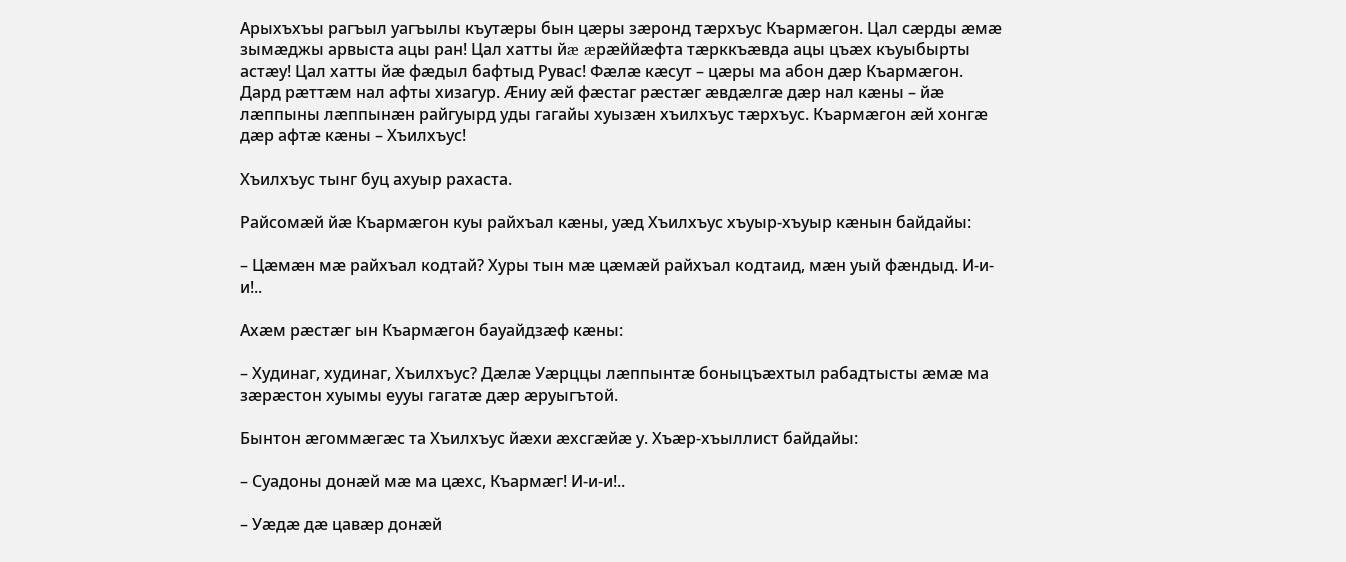Арыхъхъы рагъыл уагъылы къутæры бын цæры зæронд тæрхъус Къармæгон. Цал сæрды æмæ зымæджы арвыста ацы ран! Цал хатты йæ æрæййæфта тæрккъæвда ацы цъæх къуыбырты астæу! Цал хатты йæ фæдыл бафтыд Рувас! Фæлæ кæсут – цæры ма абон дæр Къармæгон. Дард рæттæм нал афты хизагур. Æниу æй фæстаг рæстæг æвдæлгæ дæр нал кæны – йæ лæппыны лæппынæн райгуырд уды гагайы хуызæн хъилхъус тæрхъус. Къармæгон æй хонгæ дæр афтæ кæны – Хъилхъус!

Хъилхъус тынг буц ахуыр рахаста.

Райсомæй йæ Къармæгон куы райхъал кæны, уæд Хъилхъус хъуыр-хъуыр кæнын байдайы:

– Цæмæн мæ райхъал кодтай? Хуры тын мæ цæмæй райхъал кодтаид, мæн уый фæндыд. И-и-и!..

Ахæм рæстæг ын Къармæгон бауайдзæф кæны:

– Худинаг, худинаг, Хъилхъус? Дæлæ Уæрццы лæппынтæ боныцъæхтыл рабадтысты æмæ ма зæрæстон хуымы еууы гагатæ дæр æруыгътой.

Бынтон æгоммæгæс та Хъилхъус йæхи æхсгæйæ у. Хъæр-хъыллист байдайы:

– Суадоны донæй мæ ма цæхс, Къармæг! И-и-и!..

– Уæдæ дæ цавæр донæй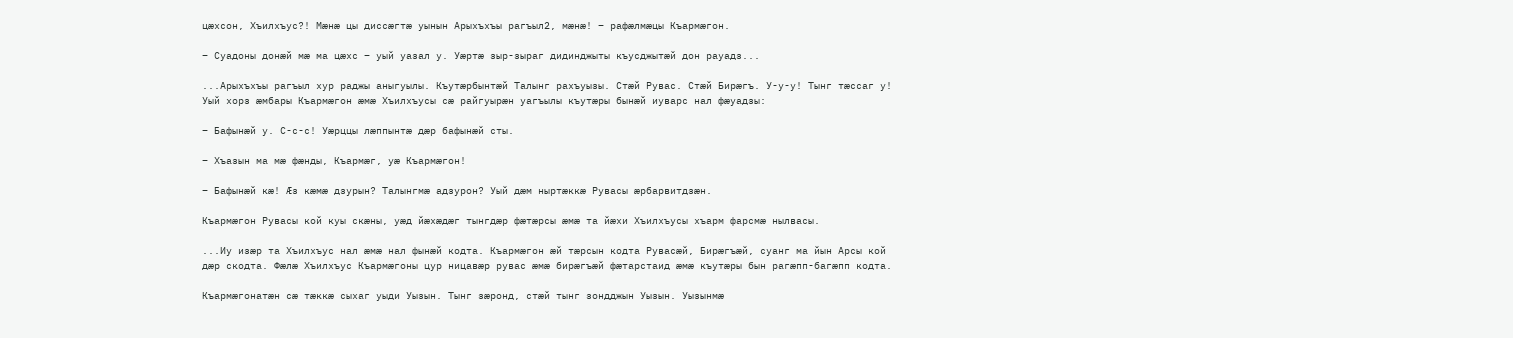цæхсон, Хъилхъус?! Мæнæ цы диссæгтæ уынын Арыхъхъы рагъыл2, мæнæ! – рафæлмæцы Къармæгон.

– Суадоны донæй мæ ма цæхс – уый уазал у. Уæртæ зыр-зыраг дидинджыты къусджытæй дон рауадз...

...Арыхъхъы рагъыл хур раджы аныгуылы. Къутæрбынтæй Талынг рахъуызы. Стæй Рувас. Стæй Бирæгъ. У-у-у! Тынг тæссаг у! Уый хорз æмбары Къармæгон æмæ Хъилхъусы сæ райгуырæн уагъылы къутæры бынæй иуварс нал фæуадзы:

– Бафынæй у. С-с-с! Уæрццы лæппынтæ дæр бафынæй сты.

– Хъазын ма мæ фæнды, Къармæг, уæ Къармæгон!

– Бафынæй кæ! Æз кæмæ дзурын? Талынгмæ адзурон? Уый дæм ныртæккæ Рувасы æрбарвитдзæн.

Къармæгон Рувасы кой куы скæны, уæд йæхæдæг тынгдæр фæтæрсы æмæ та йæхи Хъилхъусы хъарм фарсмæ нылвасы.

...Иу изæр та Хъилхъус нал æмæ нал фынæй кодта. Къармæгон æй тæрсын кодта Рувасæй, Бирæгъæй, суанг ма йын Арсы кой дæр скодта. Фæлæ Хъилхъус Къармæгоны цур ницавæр рувас æмæ бирæгъæй фæтарстаид æмæ къутæры бын рагæпп-багæпп кодта.

Къармæгонатæн сæ тæккæ сыхаг уыди Уызын. Тынг зæронд, стæй тынг зондджын Уызын. Уызынмæ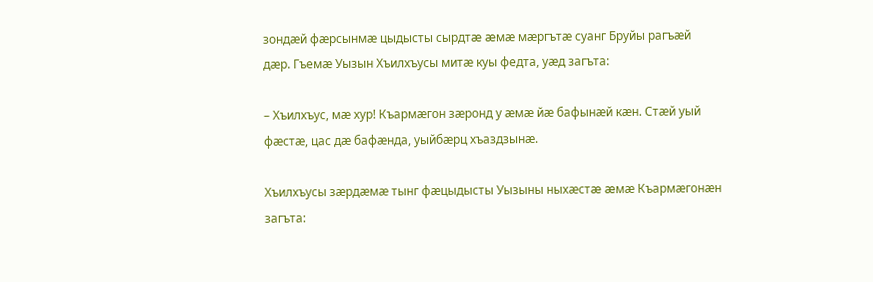зондæй фæрсынмæ цыдысты сырдтæ æмæ мæргътæ суанг Бруйы рагъæй дæр. Гъемæ Уызын Хъилхъусы митæ куы федта, уæд загъта:

– Хъилхъус, мæ хур! Къармæгон зæронд у æмæ йæ бафынæй кæн. Стæй уый фæстæ, цас дæ бафæнда, уыйбæрц хъаздзынæ.

Хъилхъусы зæрдæмæ тынг фæцыдысты Уызыны ныхæстæ æмæ Къармæгонæн загъта: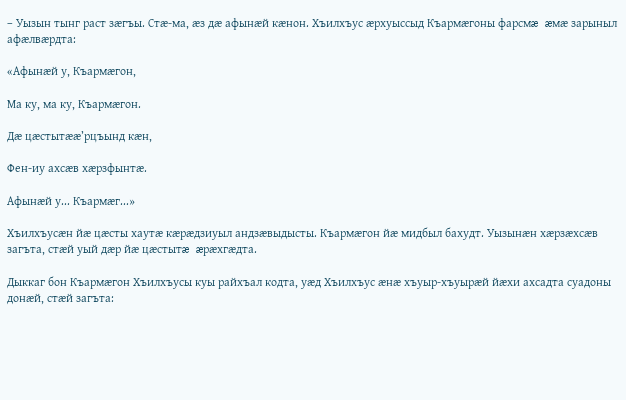– Уызын тынг раст зæгъы. Стæ-ма, æз дæ афынæй кæнон. Хъилхъус æрхуыссыд Къармæгоны фарсмæ æмæ зарыныл афæлвæрдта:

«Афынæй у, Къармæгон,

Ма ку, ма ку, Къармæгон.

Дæ цæстытææ’рцъынд кæн,

Фен-иу ахсæв хæрзфынтæ.

Афынæй у... Къармæг...»

Хъилхъусæн йæ цæсты хаутæ кæрæдзиуыл андзæвыдысты. Къармæгон йæ мидбыл бахудт. Уызынæн хæрзæхсæв загъта, стæй уый дæр йæ цæстытæ æрæхгæдта.

Дыккаг бон Къармæгон Хъилхъусы куы райхъал кодта, уæд Хъилхъус æнæ хъуыр-хъуырæй йæхи ахсадта суадоны донæй, стæй загъта: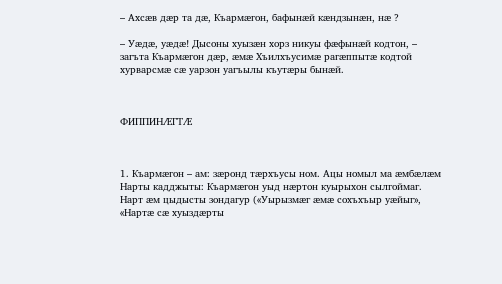– Ахсæв дæр та дæ, Къармæгон, бафынæй кæндзынæн, нæ ?

– Уæдæ, уæдæ! Дысоны хуызæн хорз никуы фæфынæй кодтон, – загъта Къармæгон дæр, æмæ Хъилхъусимæ рагæппытæ кодтой хурварсмæ сæ уарзон уагъылы къутæры бынæй.



ФИППИНÆГТÆ



1. Къармæгон – ам: зæронд тæрхъусы ном. Ацы номыл ма æмбæлæм Нарты кадджыты: Къармæгон уыд нæртон куырыхон сылгоймаг. Нарт æм цыдысты зондагур («Уырызмæг æмæ сохъхъыр уæйыг», «Нартæ сæ хуыздæрты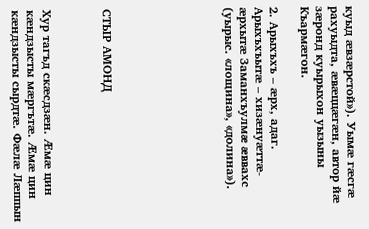куыд æвзæрстой»). Уымæ гæсгæ рахуыдта, æвæццæгæн, автор йæ зæронд куырыхон уызыны Къармæгон.

2. Арыхъхъ – æрх, адаг. Арыхъхъытæ – хизæнуæттæ-æрхытæ Заманхъулмæ æввахс (уырыс. «лощина», «долина»).







СТЫР АМОНД



Хур тагъд скæсдзæн. Æмæ цин кæндзысты мæргътæ. Æмæ цин кæндзысты сырдтæ. Фæлæ Лæппын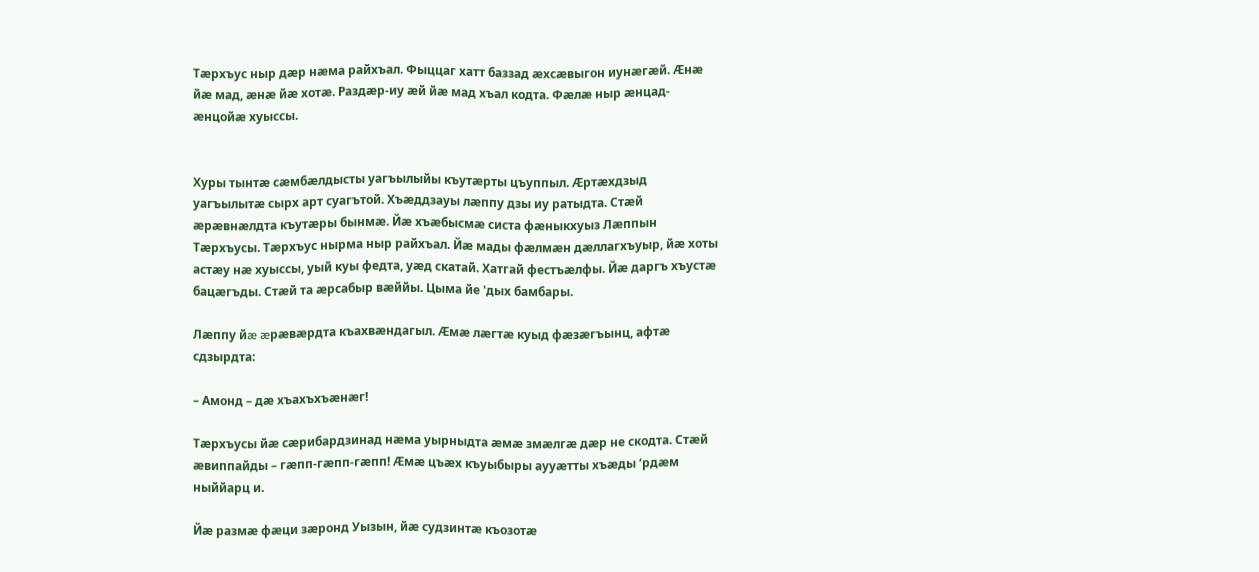Тæрхъус ныр дæр нæма райхъал. Фыццаг хатт баззад æхсæвыгон иунæгæй. Æнæ йæ мад, æнæ йæ хотæ. Раздæр-иу æй йæ мад хъал кодта. Фæлæ ныр æнцад-æнцойæ хуыссы.


Хуры тынтæ сæмбæлдысты уагъылыйы къутæрты цъуппыл. Æртæхдзыд уагъылытæ сырх арт суагътой. Хъæддзауы лæппу дзы иу ратыдта. Стæй æрæвнæлдта къутæры бынмæ. Йæ хъæбысмæ систа фæныкхуыз Лæппын Тæрхъусы. Тæрхъус нырма ныр райхъал. Йæ мады фæлмæн дæллагхъуыр, йæ хоты астæу нæ хуыссы, уый куы федта, уæд скатай. Хатгай фестъæлфы. Йæ даргъ хъустæ бацæгъды. Стæй та æрсабыр вæййы. Цыма йе 'дых бамбары.

Лæппу йæ æрæвæрдта къахвæндагыл. Æмæ лæгтæ куыд фæзæгъынц, афтæ сдзырдта:

– Амонд – дæ хъахъхъæнæг!

Тæрхъусы йæ сæрибардзинад нæма уырныдта æмæ змæлгæ дæр не скодта. Стæй æвиппайды – гæпп-гæпп-гæпп! Æмæ цъæх къуыбыры аууæтты хъæды ‘рдæм ныййарц и.

Йæ размæ фæци зæронд Уызын, йæ судзинтæ къозотæ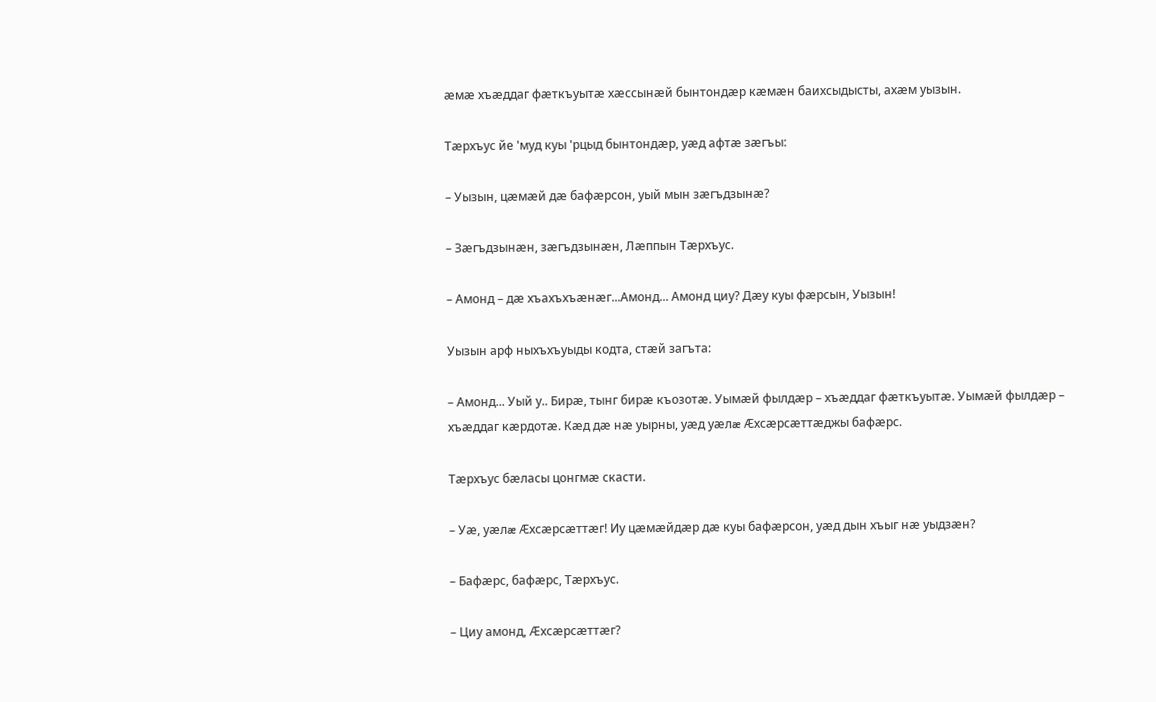æмæ хъæддаг фæткъуытæ хæссынæй бынтондæр кæмæн баихсыдысты, ахæм уызын.

Тæрхъус йе 'муд куы 'рцыд бынтондæр, уæд афтæ зæгъы:

– Уызын, цæмæй дæ бафæрсон, уый мын зæгъдзынæ?

– Зæгъдзынæн, зæгъдзынæн, Лæппын Тæрхъус.

– Амонд – дæ хъахъхъæнæг...Амонд... Амонд циу? Дæу куы фæрсын, Уызын!

Уызын арф ныхъхъуыды кодта, стæй загъта:

– Амонд... Уый у.. Бирæ, тынг бирæ къозотæ. Уымæй фылдæр – хъæддаг фæткъуытæ. Уымæй фылдæр – хъæддаг кæрдотæ. Кæд дæ нæ уырны, уæд уæлæ Æхсæрсæттæджы бафæрс.

Тæрхъус бæласы цонгмæ скасти.

– Уæ, уæлæ Æхсæрсæттæг! Иу цæмæйдæр дæ куы бафæрсон, уæд дын хъыг нæ уыдзæн?

– Бафæрс, бафæрс, Тæрхъус.

– Циу амонд, Æхсæрсæттæг?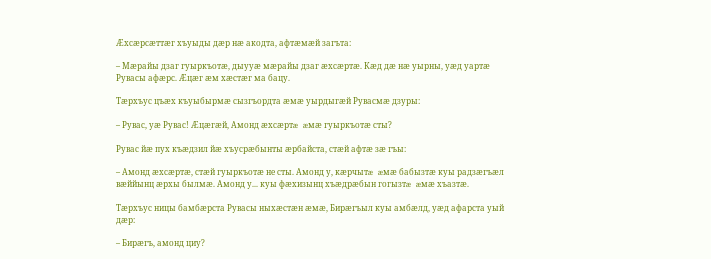Æхсæрсæттæг хъуыды дæр нæ акодта, афтæмæй загъта:

– Мæрайы дзаг гуыркъотæ, дыууæ мæрайы дзаг æхсæртæ. Кæд дæ нæ уырны, уæд уартæ Рувасы афæрс. Æцæг æм хæстæг ма бацу.

Тæрхъус цъæх къуыбырмæ сызгъордта æмæ уырдыгæй Рувасмæ дзуры:

– Рувас, уæ Рувас! Æцæгæй, Амонд æхсæртæ æмæ гуыркъотæ сты?

Рувас йæ пух къæдзил йæ хъусрæбынты æрбайста, стæй афтæ зæ гъы:

– Амонд æхсæртæ, стæй гуыркъотæ не сты. Амонд у, кæрчытæ æмæ бабызтæ куы радзæгъæл вæййынц æрхы былмæ. Амонд у... куы фæхизынц хъæдрæбын гогызтæ æмæ хъазтæ.

Тæрхъус ницы бамбæрста Рувасы ныхæстæн æмæ, Бирæгъыл куы амбæлд, уæд афарста уый дæр:

– Бирæгъ, амонд циу?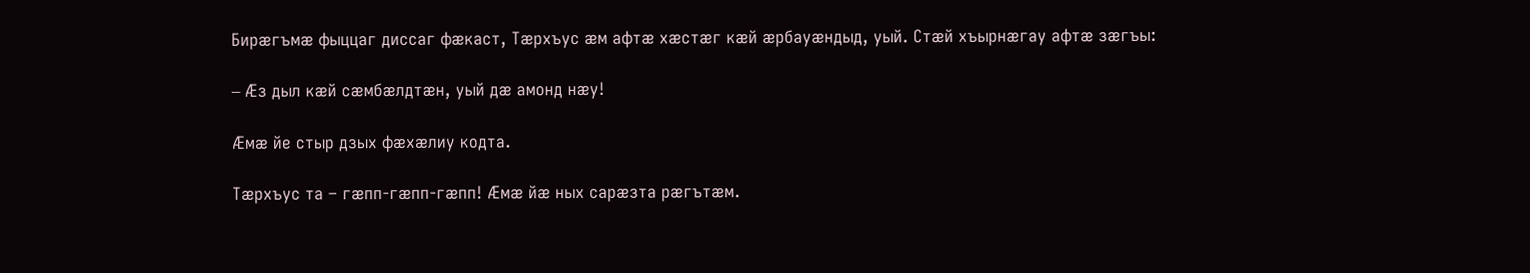Бирæгъмæ фыццаг диссаг фæкаст, Тæрхъус æм афтæ хæстæг кæй æрбауæндыд, уый. Стæй хъырнæгау афтæ зæгъы:

– Æз дыл кæй сæмбæлдтæн, уый дæ амонд нæу!

Æмæ йе стыр дзых фæхæлиу кодта.

Тæрхъус та – гæпп-гæпп-гæпп! Æмæ йæ ных сарæзта рæгътæм.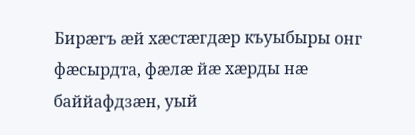Бирæгъ æй хæстæгдæр къуыбыры онг фæсырдта, фæлæ йæ хæрды нæ баййафдзæн, уый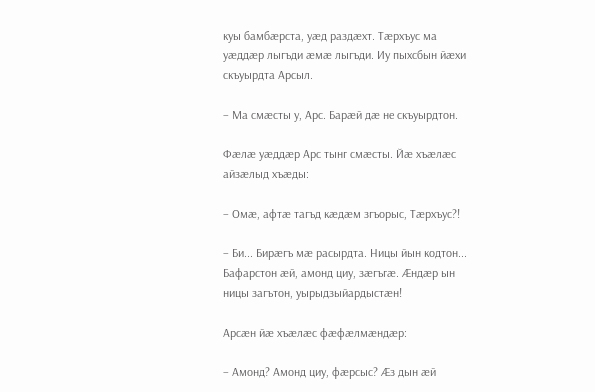куы бамбæрста, уæд раздæхт. Тæрхъус ма уæддæр лыгъди æмæ лыгъди. Иу пыхсбын йæхи скъуырдта Арсыл.

– Ма смæсты у, Арс. Барæй дæ не скъуырдтон.

Фæлæ уæддæр Арс тынг смæсты. Йæ хъæлæс айзæлыд хъæды:

– Омæ, афтæ тагъд кæдæм згъорыс, Тæрхъус?!

– Би... Бирæгъ мæ расырдта. Ницы йын кодтон... Бафарстон æй, амонд циу, зæгъгæ. Æндæр ын ницы загътон, уырыдзыйардыстæн!

Арсæн йæ хъæлæс фæфæлмæндæр:

– Амонд? Амонд циу, фæрсыс? Æз дын æй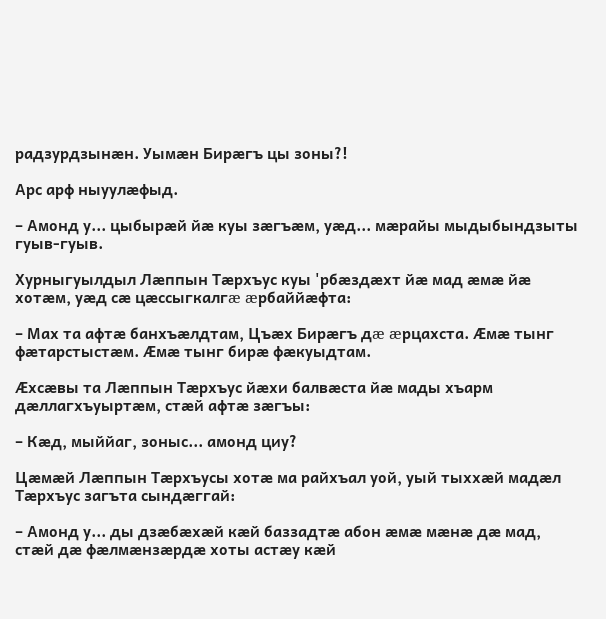радзурдзынæн. Уымæн Бирæгъ цы зоны?!

Арс арф ныуулæфыд.

– Амонд у... цыбырæй йæ куы зæгъæм, уæд... мæрайы мыдыбындзыты гуыв-гуыв.

Хурныгуылдыл Лæппын Тæрхъус куы 'рбæздæхт йæ мад æмæ йæ хотæм, уæд сæ цæссыгкалгæ æрбаййæфта:

– Мах та афтæ банхъæлдтам, Цъæх Бирæгъ дæ æрцахста. Æмæ тынг фæтарстыстæм. Æмæ тынг бирæ фæкуыдтам.

Æхсæвы та Лæппын Тæрхъус йæхи балвæста йæ мады хъарм дæллагхъуыртæм, стæй афтæ зæгъы:

– Кæд, мыййаг, зоныс... амонд циу?

Цæмæй Лæппын Тæрхъусы хотæ ма райхъал уой, уый тыххæй мадæл Тæрхъус загъта сындæггай:

– Амонд у... ды дзæбæхæй кæй баззадтæ абон æмæ мæнæ дæ мад, стæй дæ фæлмæнзæрдæ хоты астæу кæй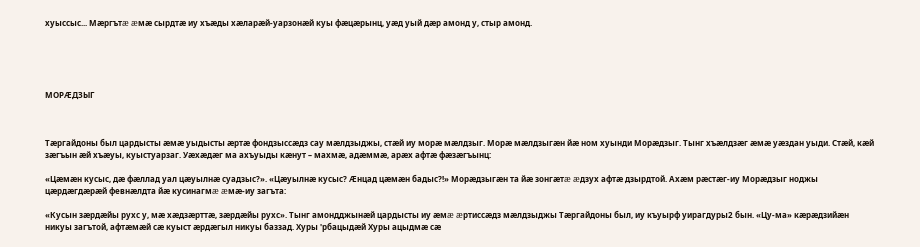хуыссыс... Мæргътæ æмæ сырдтæ иу хъæды хæларæй-уарзонæй куы фæцæрынц, уæд уый дæр амонд у, стыр амонд.





МОРÆДЗЫГ



Тæргайдоны был цардысты æмæ уыдысты æртæ фондзыссæдз сау мæлдзыджы, стæй иу морæ мæлдзыг. Морæ мæлдзыгæн йæ ном хуынди Морæдзыг. Тынг хъæлдзæг æмæ уæздан уыди. Стæй, кæй зæгъын æй хъæуы, куыстуарзаг. Уæхæдæг ма ахъуыды кæнут – махмæ, адæммæ, арæх афтæ фæзæгъынц:

«Цæмæн кусыс, дæ фæллад уал цæуылнæ суадзыс?». «Цæуылнæ кусыс? Æнцад цæмæн бадыс?!» Морæдзыгæн та йæ зонгæтæ æдзух афтæ дзырдтой. Ахæм рæстæг-иу Морæдзыг ноджы цæрдæгдæрæй февнæлдта йæ кусинагмæ æмæ-иу загъта:

«Кусын зæрдæйы рухс у, мæ хæдзæрттæ, зæрдæйы рухс». Тынг амондджынæй цардысты иу æмæ æртиссæдз мæлдзыджы Тæргайдоны был, иу къуырф уирагдуры2 бын. «Цу-ма» кæрæдзийæн никуы загътой, афтæмæй сæ куыст æрдæгыл никуы баззад. Хуры 'рбацыдæй Хуры ацыдмæ сæ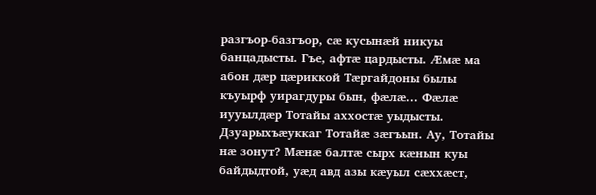разгъор-базгъор, сæ кусынæй никуы банцадысты. Гъе, афтæ цардысты. Æмæ ма абон дæр цæриккой Тæргайдоны былы къуырф уирагдуры бын, фæлæ... Фæлæ иууылдæр Тотайы аххостæ уыдысты. Дзуарыхъæуккаг Тотайæ зæгъын. Ау, Тотайы нæ зонут? Мæнæ балтæ сырх кæнын куы байдыдтой, уæд авд азы кæуыл сæххæст,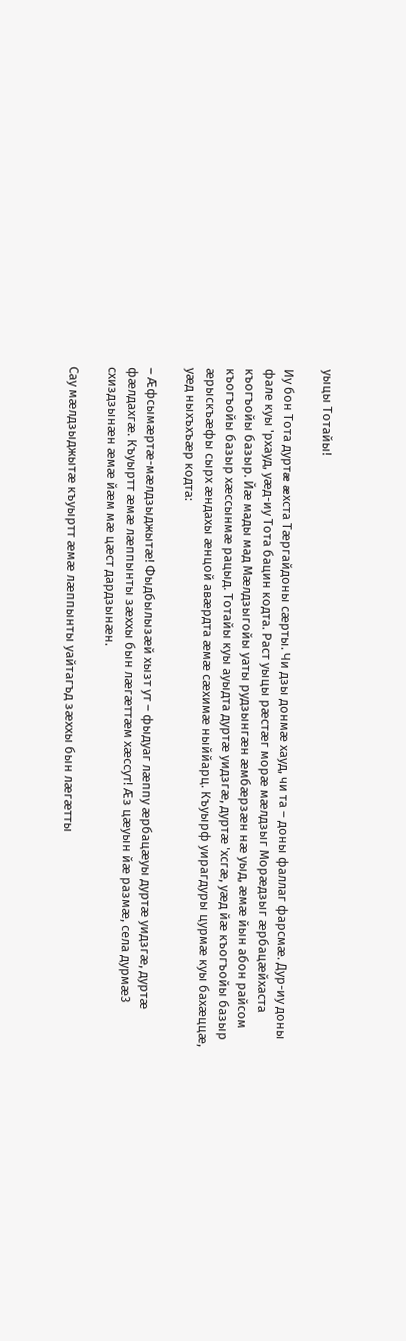уыцы Тотайы!

Иу бон Тота дуртæ æхста Тæргайдоны сæрты. Чи дзы донмæ хауд, чи та – доны фаллаг фарсмæ. Дур-иу доны фале куы 'рхауд, уæд-иу Тота бацин кодта. Раст уыцы рæстæг морæ мæлдзыг Морæдзыг æрбацæйхаста къогъойы базыр. Йæ мады мад Мæлдзыгойы уаты рудзынгæн æмбæрзæн нæ уыд, æмæ йын абон райсом къогъойы базыр хæссынмæ рацыд. Тотайы куы ауыдта дуртæ уидзгæ, дуртæ 'хсгæ, уæд йæ къогъойы базыр æрыскъæфы сырх æндахы æнцой авæрдта æмæ сæхимæ ныййарц. Къуырф уирагдуры цурмæ куы бахæццæ, уæд ныхъхъæр кодта:

– Æфсымæртæ-мæлдзыджытæ! Фыдбылызæй хызт ут – фыдуаг лæппу æрбацæуы дуртæ уидзгæ, дуртæ фæлдахгæ. Къуыртт æмæ лæппынты зæххы бын лæгæттæм хæссут! Æз цæуын йæ размæ, села дурмæ3 схиздзынæн æмæ йæм мæ цæст дардзынæн.

Сау мæлдзыджытæ къуыртт æмæ лæппынты уайтагъд зæххы бын лæгæтты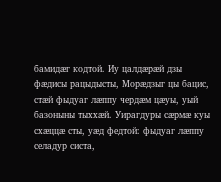бамидæг кодтой. Иу цалдæрæй дзы фæдисы рацыдысты, Морæдзыг цы бацис, стæй фыдуаг лæппу чердæм цæуы, уый базоныны тыххæй. Уирагдуры сæрмæ куы схæццæ сты, уæд федтой: фыдуаг лæппу селадур систа,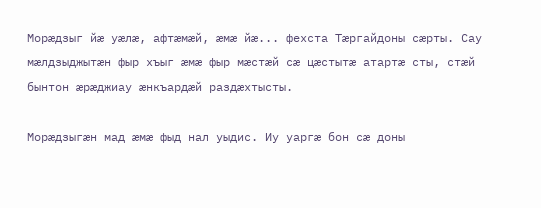Морæдзыг йæ уæлæ, афтæмæй, æмæ йæ... фехста Тæргайдоны сæрты. Сау мæлдзыджытæн фыр хъыг æмæ фыр мæстæй сæ цæстытæ атартæ сты, стæй бынтон æрæджиау æнкъардæй раздæхтысты.

Морæдзыгæн мад æмæ фыд нал уыдис. Иу уаргæ бон сæ доны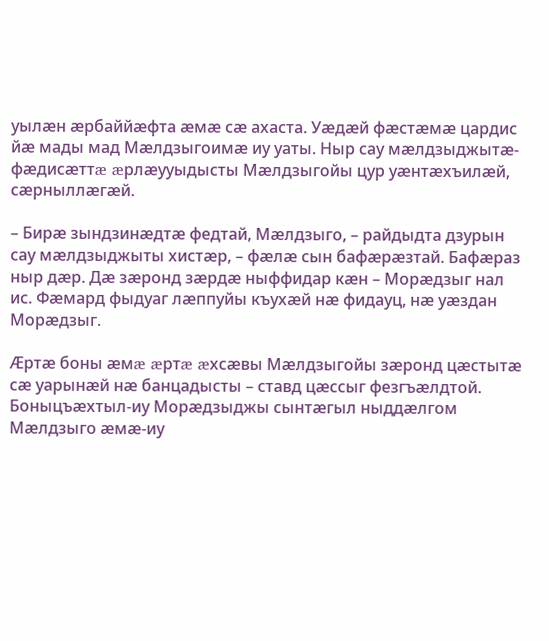уылæн æрбаййæфта æмæ сæ ахаста. Уæдæй фæстæмæ цардис йæ мады мад Мæлдзыгоимæ иу уаты. Ныр сау мæлдзыджытæ-фæдисæттæ æрлæууыдысты Мæлдзыгойы цур уæнтæхъилæй, сæрныллæгæй.

– Бирæ зындзинæдтæ федтай, Мæлдзыго, – райдыдта дзурын сау мæлдзыджыты хистæр, – фæлæ сын бафæрæзтай. Бафæраз ныр дæр. Дæ зæронд зæрдæ ныффидар кæн – Морæдзыг нал ис. Фæмард фыдуаг лæппуйы къухæй нæ фидауц, нæ уæздан Морæдзыг.

Æртæ боны æмæ æртæ æхсæвы Мæлдзыгойы зæронд цæстытæ сæ уарынæй нæ банцадысты – ставд цæссыг фезгъæлдтой. Боныцъæхтыл-иу Морæдзыджы сынтæгыл ныддæлгом Мæлдзыго æмæ-иу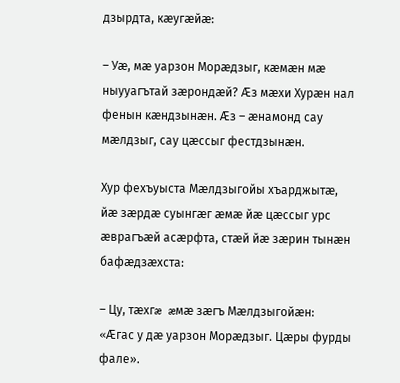дзырдта, кæугæйæ:

– Уæ, мæ уарзон Морæдзыг, кæмæн мæ ныууагътай зæрондæй? Æз мæхи Хурæн нал фенын кæндзынæн. Æз – æнамонд сау мæлдзыг, сау цæссыг фестдзынæн.

Хур фехъуыста Мæлдзыгойы хъарджытæ, йæ зæрдæ суынгæг æмæ йæ цæссыг урс æврагъæй асæрфта, стæй йæ зæрин тынæн бафæдзæхста:

– Цу, тæхгæ æмæ зæгъ Мæлдзыгойæн: «Æгас у дæ уарзон Морæдзыг. Цæры фурды фале».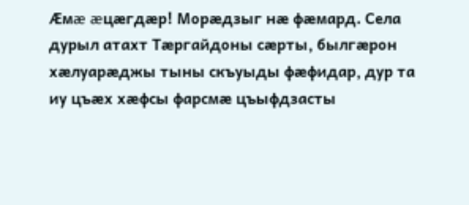Æмæ æцæгдæр! Морæдзыг нæ фæмард. Села дурыл атахт Тæргайдоны сæрты, былгæрон хæлуарæджы тыны скъуыды фæфидар, дур та иу цъæх хæфсы фарсмæ цъыфдзасты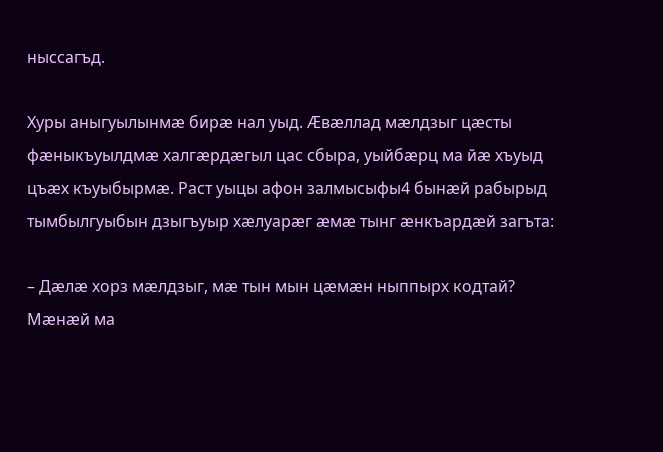ныссагъд.

Хуры аныгуылынмæ бирæ нал уыд. Æвæллад мæлдзыг цæсты фæныкъуылдмæ халгæрдæгыл цас сбыра, уыйбæрц ма йæ хъуыд цъæх къуыбырмæ. Раст уыцы афон залмысыфы4 бынæй рабырыд тымбылгуыбын дзыгъуыр хæлуарæг æмæ тынг æнкъардæй загъта:

– Дæлæ хорз мæлдзыг, мæ тын мын цæмæн ныппырх кодтай? Мæнæй ма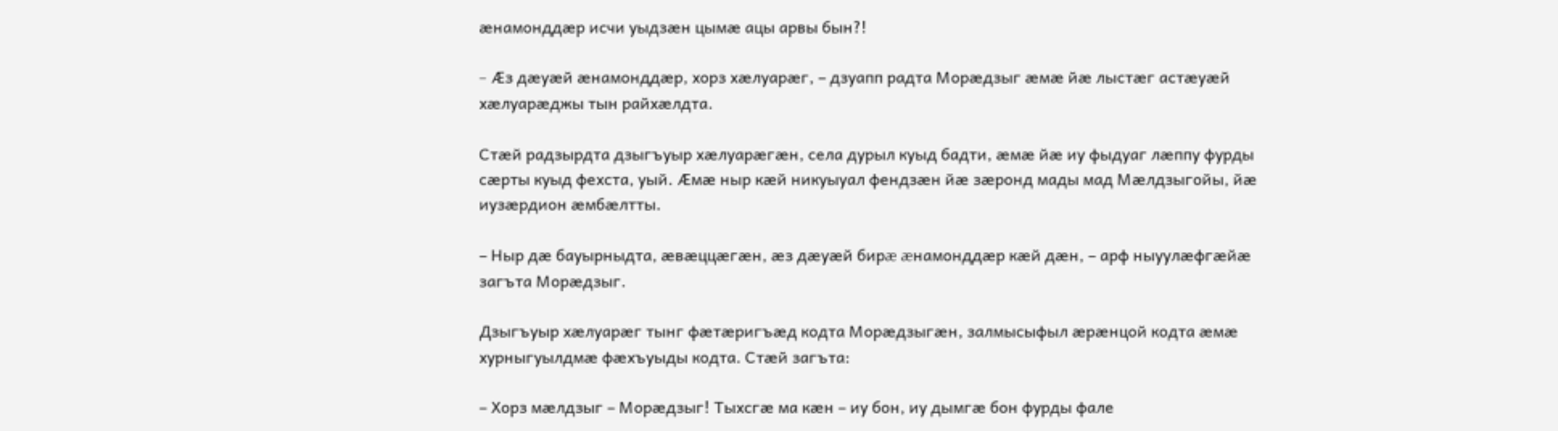æнамонддæр исчи уыдзæн цымæ ацы арвы бын?!

– Æз дæуæй æнамонддæр, хорз хæлуарæг, – дзуапп радта Морæдзыг æмæ йæ лыстæг астæуæй хæлуарæджы тын райхæлдта.

Стæй радзырдта дзыгъуыр хæлуарæгæн, села дурыл куыд бадти, æмæ йæ иу фыдуаг лæппу фурды сæрты куыд фехста, уый. Æмæ ныр кæй никуыуал фендзæн йæ зæронд мады мад Мæлдзыгойы, йæ иузæрдион æмбæлтты.

– Ныр дæ бауырныдта, æвæццæгæн, æз дæуæй бирæ æнамонддæр кæй дæн, – арф ныуулæфгæйæ загъта Морæдзыг.

Дзыгъуыр хæлуарæг тынг фæтæригъæд кодта Морæдзыгæн, залмысыфыл æрæнцой кодта æмæ хурныгуылдмæ фæхъуыды кодта. Стæй загъта:

– Хорз мæлдзыг – Морæдзыг! Тыхсгæ ма кæн – иу бон, иу дымгæ бон фурды фале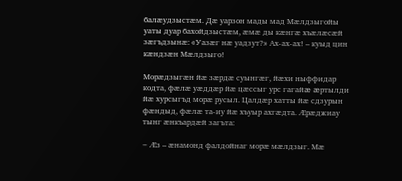балæудзыстæм. Дæ уарзон мады мад Мæлдзыгойы уаты дуар бахойдзыстæм, æмæ ды кæнгæ хъæлæсæй зæгъдзынæ: «Уазæг нæ уадзут?» Ах-ах-ах! – куыд цин кæндзæн Мæлдзыго!

Морæдзыгæн йæ зæрдæ суынгæг, йæхи ныффидар кодта, фæлæ уæддæр йæ цæссыг урс гагайæ æртылди йæ хурсыгъд морæ русыл. Цалдæр хатты йæ сдзурын фæндыд, фæлæ та-иу йæ хъуыр ахгæдта. Æрæджиау тынг æнкъардæй загъта:

– Æз – æнамонд фалдойнаг морæ мæлдзыг. Мæ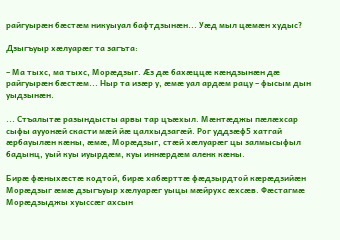райгуырæн бæстæм никуыуал бафтдзынæн... Уæд мыл цæмæн худыс?

Дзыгъуыр хæлуарæг та загъта:

– Ма тыхс, ма тыхс, Морæдзыг. Æз дæ бахæццæ кæндзынæн дæ райгуырæн бæстæм... Ныр та изæр у, æмæ уал ардæм рацу – фысым дын уыдзынæн.

... Стъалытæ разындысты арвы тар цъæхыл. Мæнтæджы пæлæхсар сыфы аууонæй скасти мæй йæ цалхыдзагæй. Рог уддзæф5 хатгай æрбауылæн кæны, æмæ, Морæдзыг, стæй хæлуарæг цы залмысыфыл бадынц, уый куы иуырдæм, куы иннæрдæм аленк кæны.

Бирæ фæныхæстæ кодтой, бирæ хабæрттæ фæдзырдтой кæрæдзийæн Морæдзыг æмæ дзыгъуыр хæлуарæг уыцы мæйрухс æхсæв. Фæстагмæ Морæдзыджы хуыссæг ахсын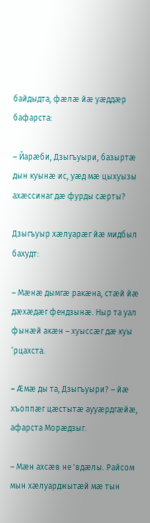байдыдта, фæлæ йæ уæддæр бафарста:

– Йарæби, Дзыгъуыри, базыртæ дын куынæ ис, уæд мæ цыхуызы ахæссинаг дæ фурды сæрты?

Дзыгъуыр хæлуарæг йæ мидбыл бахудт:

– Мæнæ дымгæ ракæна, стæй йæ дæхæдæг фендзынæ. Ныр та уал фынæй акæн – хуыссæг дæ куы ‘рцахста.

– Æмæ ды та, Дзыгъуыри? – йæ хъоппæг цæстытæ аууæрдгæйæ, афарста Морæдзыг.

– Мæн ахсæв не 'вдæлы. Райсом мын хæлуарджытæй мæ тын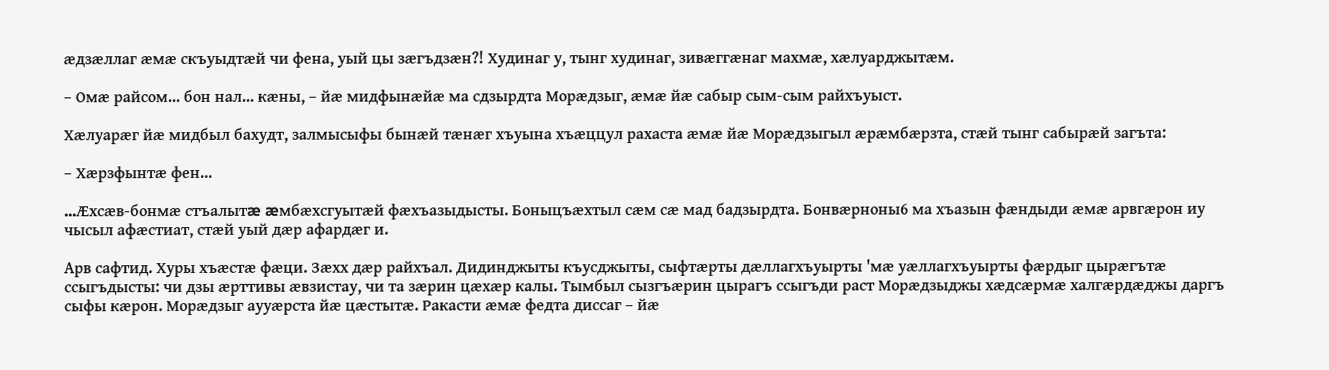æдзæллаг æмæ скъуыдтæй чи фена, уый цы зæгъдзæн?! Худинаг у, тынг худинаг, зивæггæнаг махмæ, хæлуарджытæм.

– Омæ райсом... бон нал... кæны, – йæ мидфынæйæ ма сдзырдта Морæдзыг, æмæ йæ сабыр сым-сым райхъуыст.

Хæлуарæг йæ мидбыл бахудт, залмысыфы бынæй тæнæг хъуына хъæццул рахаста æмæ йæ Морæдзыгыл æрæмбæрзта, стæй тынг сабырæй загъта:

– Хæрзфынтæ фен...

...Æхсæв-бонмæ стъалытæ æмбæхсгуытæй фæхъазыдысты. Боныцъæхтыл сæм сæ мад бадзырдта. Бонвæрноны6 ма хъазын фæндыди æмæ арвгæрон иу чысыл афæстиат, стæй уый дæр афардæг и.

Арв сафтид. Хуры хъæстæ фæци. Зæхх дæр райхъал. Дидинджыты къусджыты, сыфтæрты дæллагхъуырты 'мæ уæллагхъуырты фæрдыг цырæгътæ ссыгъдысты: чи дзы æрттивы æвзистау, чи та зæрин цæхæр калы. Тымбыл сызгъæрин цырагъ ссыгъди раст Морæдзыджы хæдсæрмæ халгæрдæджы даргъ сыфы кæрон. Морæдзыг аууæрста йæ цæстытæ. Ракасти æмæ федта диссаг – йæ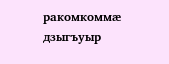ракомкоммæ дзыгъуыр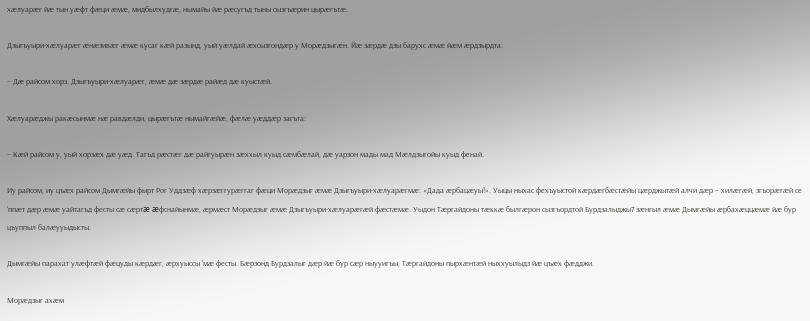хæлуарæг йæ тын уæфт фæци æмæ, мидбылхудгæ, нымайы йæ рæсугъд тыны сызгъæрин цырæгътæ.

Дзыгъуыри-хæлуарæг æнæзивæг æмæ кусаг кæй разынд, уый уæлдай æхсызгондæр у Морæдзыгæн. Йæ зæрдæ дзы барухс æмæ йæм æрдзырдта:

– Дæ райсом хорз, Дзыгъуыри-хæлуарæг, æмæ дæ зæрдæ райæд дæ куыстæй.

Хæлуарæджы ракæсынмæ нæ равдæлди, цырæгътæ нымайгæйæ, фæлæ уæддæр загъта:

– Кæй райсом у, уый хорзæх дæ уæд. Тагъд рæстæг дæ райгуырæн зæххыл куыд сæмбæлай, дæ уарзон мады мад Мæлдзыгойы куыд фенай.

Иу райсом, иу цъæх райсом Дымгæйы фырт Рог Уддзæф хæрзæггурæггаг фæци Морæдзыг æмæ Дзыгъуыри-хæлуарæгмæ: «Дада æрбацæуы!». Уыцы ныхас фехъуыстой кæрдæгбæстæйы цæрджытæй алчи дæр – хилæгæй, згъорæгæй се 'ппæт дæр æмæ уайтагъд фесты сæ сæртæ æфснайынмæ, æрмæст Морæдзыг æмæ Дзыгъуыри-хæлуарæгæй фæстæмæ. Уыдон Тæргайдоны тæккæ былгæрон сызгъордтой Бурдзалыджы7 зæнгыл æмæ Дымгæйы æрбахæццæмæ йæ бур цъуппыл балæууыдысты.

Дымгæйы парахат улæфтæй фæцуды кæрдæг, æрхуыссы 'мæ фесты. Бæрзонд Бурдзалыг дæр йæ бур сæр ныууигъы, Тæргайдоны пырхæнтæй ныххуылыдз йæ цъæх фæдджи.

Морæдзыг ахæм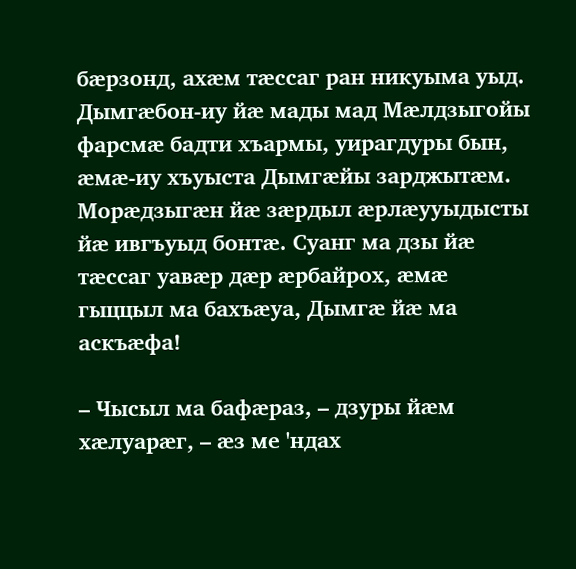бæрзонд, ахæм тæссаг ран никуыма уыд. Дымгæбон-иу йæ мады мад Мæлдзыгойы фарсмæ бадти хъармы, уирагдуры бын, æмæ-иу хъуыста Дымгæйы зарджытæм. Морæдзыгæн йæ зæрдыл æрлæууыдысты йæ ивгъуыд бонтæ. Суанг ма дзы йæ тæссаг уавæр дæр æрбайрох, æмæ гыццыл ма бахъæуа, Дымгæ йæ ма аскъæфа!

– Чысыл ма бафæраз, – дзуры йæм хæлуарæг, – æз ме 'ндах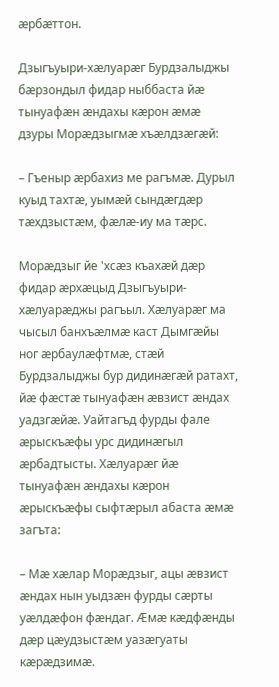æрбæттон.

Дзыгъуыри-хæлуарæг Бурдзалыджы бæрзондыл фидар ныббаста йæ тынуафæн æндахы кæрон æмæ дзуры Морæдзыгмæ хъæлдзæгæй:

– Гъеныр æрбахиз ме рагъмæ. Дурыл куыд тахтæ, уымæй сындæгдæр тæхдзыстæм, фæлæ-иу ма тæрс.

Морæдзыг йе 'хсæз къахæй дæр фидар æрхæцыд Дзыгъуыри-хæлуарæджы рагъыл. Хæлуарæг ма чысыл банхъæлмæ каст Дымгæйы ног æрбаулæфтмæ, стæй Бурдзалыджы бур дидинæгæй ратахт, йæ фæстæ тынуафæн æвзист æндах уадзгæйæ. Уайтагъд фурды фале æрыскъæфы урс дидинæгыл æрбадтысты. Хæлуарæг йæ тынуафæн æндахы кæрон æрыскъæфы сыфтæрыл абаста æмæ загъта:

– Мæ хæлар Морæдзыг, ацы æвзист æндах нын уыдзæн фурды сæрты уæлдæфон фæндаг. Æмæ кæдфæнды дæр цæудзыстæм уазæгуаты кæрæдзимæ.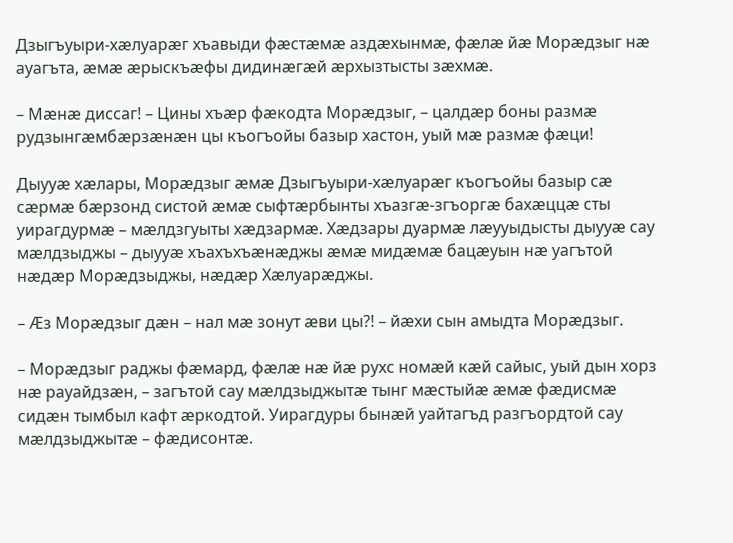Дзыгъуыри-хæлуарæг хъавыди фæстæмæ аздæхынмæ, фæлæ йæ Морæдзыг нæ ауагъта, æмæ æрыскъæфы дидинæгæй æрхызтысты зæхмæ.

– Мæнæ диссаг! – Цины хъæр фæкодта Морæдзыг, – цалдæр боны размæ рудзынгæмбæрзæнæн цы къогъойы базыр хастон, уый мæ размæ фæци!

Дыууæ хæлары, Морæдзыг æмæ Дзыгъуыри-хæлуарæг къогъойы базыр сæ сæрмæ бæрзонд систой æмæ сыфтæрбынты хъазгæ-згъоргæ бахæццæ сты уирагдурмæ – мæлдзгуыты хæдзармæ. Хæдзары дуармæ лæууыдысты дыууæ сау мæлдзыджы – дыууæ хъахъхъæнæджы æмæ мидæмæ бацæуын нæ уагътой нæдæр Морæдзыджы, нæдæр Хæлуарæджы.

– Æз Морæдзыг дæн – нал мæ зонут æви цы?! – йæхи сын амыдта Морæдзыг.

– Морæдзыг раджы фæмард, фæлæ нæ йæ рухс номæй кæй сайыс, уый дын хорз нæ рауайдзæн, – загътой сау мæлдзыджытæ тынг мæстыйæ æмæ фæдисмæ сидæн тымбыл кафт æркодтой. Уирагдуры бынæй уайтагъд разгъордтой сау мæлдзыджытæ – фæдисонтæ.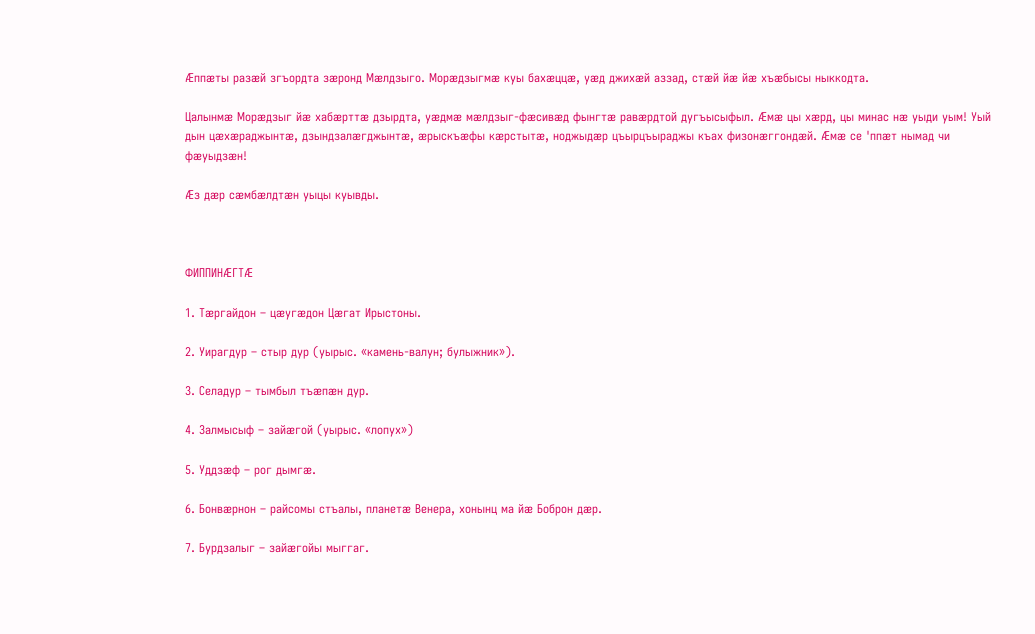Æппæты разæй згъордта зæронд Мæлдзыго. Морæдзыгмæ куы бахæццæ, уæд джихæй аззад, стæй йæ йæ хъæбысы ныккодта.

Цалынмæ Морæдзыг йæ хабæрттæ дзырдта, уæдмæ мæлдзыг-фæсивæд фынгтæ равæрдтой дугъысыфыл. Æмæ цы хæрд, цы минас нæ уыди уым! Уый дын цæхæраджынтæ, дзындзалæгджынтæ, æрыскъæфы кæрстытæ, ноджыдæр цъырцъыраджы къах физонæггондæй. Æмæ се 'ппæт нымад чи фæуыдзæн!

Æз дæр сæмбæлдтæн уыцы куывды.



ФИППИНÆГТÆ

1. Тæргайдон – цæугæдон Цæгат Ирыстоны.

2. Уирагдур – стыр дур (уырыс. «камень-валун; булыжник»).

3. Селадур – тымбыл тъæпæн дур.

4. Залмысыф – зайæгой (уырыс. «лопух»)

5. Уддзæф – рог дымгæ.

6. Бонвæрнон – райсомы стъалы, планетæ Венера, хонынц ма йæ Боброн дæр.

7. Бурдзалыг – зайæгойы мыггаг.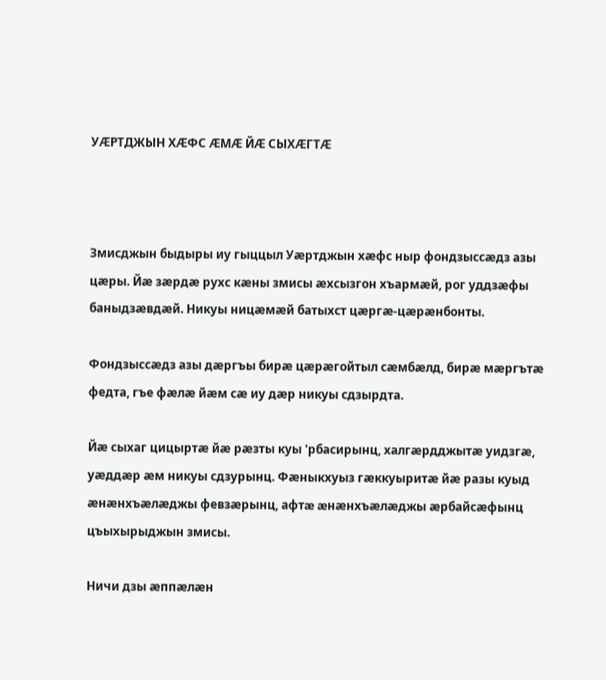УÆРТДЖЫН ХÆФС ÆМÆ ЙÆ СЫХÆГТÆ



Змисджын быдыры иу гыццыл Уæртджын хæфс ныр фондзыссæдз азы цæры. Йæ зæрдæ рухс кæны змисы æхсызгон хъармæй, рог уддзæфы баныдзæвдæй. Никуы ницæмæй батыхст цæргæ-цæрæнбонты.

Фондзыссæдз азы дæргъы бирæ цæрæгойтыл сæмбæлд, бирæ мæргътæ федта, гъе фæлæ йæм сæ иу дæр никуы сдзырдта.

Йæ сыхаг цицыртæ йæ рæзты куы 'рбасирынц, халгæрдджытæ уидзгæ, уæддæр æм никуы сдзурынц. Фæныкхуыз гæккуыритæ йæ разы куыд æнæнхъæлæджы февзæрынц, афтæ æнæнхъæлæджы æрбайсæфынц цъыхырыджын змисы.

Ничи дзы æппæлæн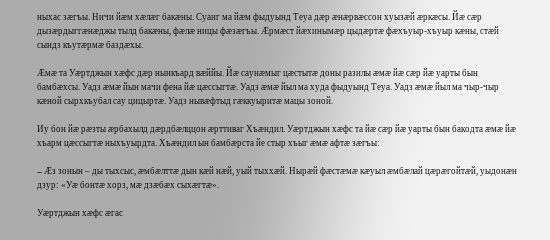ныхас зæгъы. Ничи йæм хæлæг бакæны. Суанг ма йæм фыдуынд Теуа дæр æнæрвæссон хуызæй æркæсы. Йæ сæр дызæрдыггæнæджы тылд бакæны, фæлæ ницы фæзæгъы. Æрмæст йæхинымæр цыдæртæ фæхъуыр-хъуыр кæны, стæй сындз къутæрмæ баздæхы.

Æмæ та Уæртджын хæфс дæр нынкъард вæййы. Йæ саунæмыг цæстытæ доны разилы æмæ йæ сæр йæ уарты бын бамбæхсы. Уадз æмæ йын мачи фена йæ цæссыгтæ. Уадз æмæ йыл ма худа фыдуынд Теуа. Уадз æмæ йыл ма чыр-чыр кæной сырхкъубал сау цицыртæ. Уадз нывæфтыд гæккуыритæ мацы зоной.

Иу бон йæ рæзты æрбахылд дæрдбæлццон æрттиваг Хъæндил. Уæртджын хæфс та йæ сæр йæ уарты бын бакодта æмæ йæ хъарм цæссыгтæ ныхъуырдта. Хъæндил ын бамбæрста йе стыр хъыг æмæ афтæ зæгъы:

– Æз зонын – ды тыхсыс, æмбæлттæ дын кæй нæй, уый тыххæй. Нырæй фæстæмæ кæуыл æмбæлай цæрæгойтæй, уыдонæн дзур: «Уæ бонтæ хорз, мæ дзæбæх сыхæгтæ».

Уæртджын хæфс æгас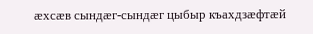æхсæв сындæг-сындæг цыбыр къахдзæфтæй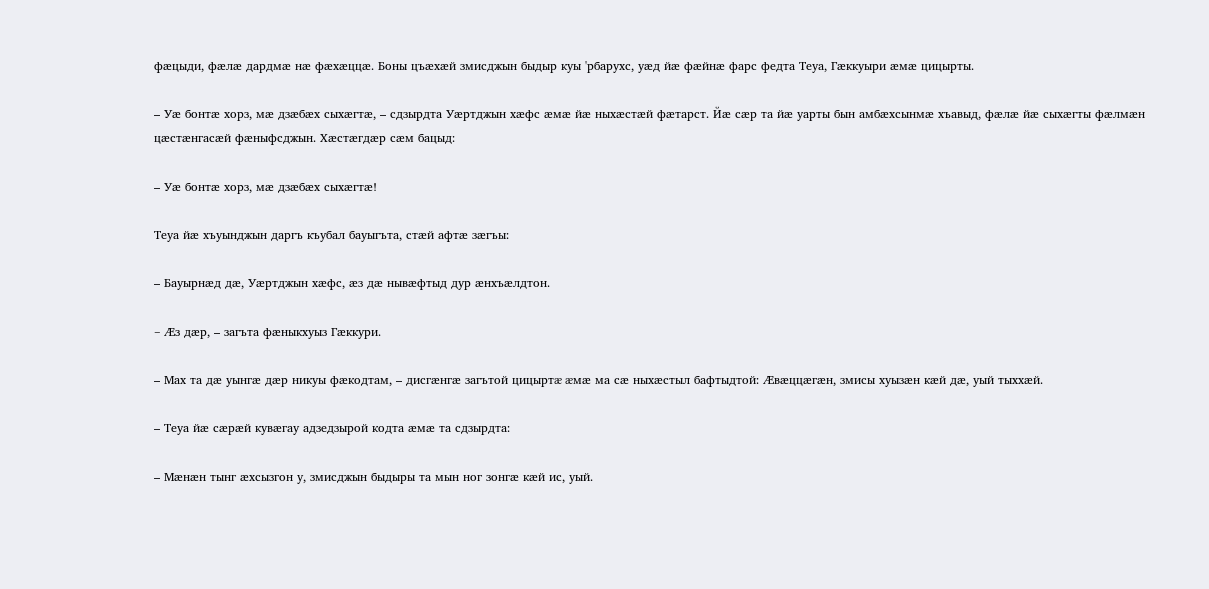фæцыди, фæлæ дардмæ нæ фæхæццæ. Боны цъæхæй змисджын быдыр куы 'рбарухс, уæд йæ фæйнæ фарс федта Теуа, Гæккуыри æмæ цицырты.

– Уæ бонтæ хорз, мæ дзæбæх сыхæгтæ, – сдзырдта Уæртджын хæфс æмæ йæ ныхæстæй фæтарст. Йæ сæр та йæ уарты бын амбæхсынмæ хъавыд, фæлæ йæ сыхæгты фæлмæн цæстæнгасæй фæныфсджын. Хæстæгдæр сæм бацыд:

– Уæ бонтæ хорз, мæ дзæбæх сыхæгтæ!

Теуа йæ хъуынджын даргъ къубал бауыгъта, стæй афтæ зæгъы:

– Бауырнæд дæ, Уæртджын хæфс, æз дæ нывæфтыд дур æнхъæлдтон.

– Æз дæр, – загъта фæныкхуыз Гæккури.

– Мах та дæ уынгæ дæр никуы фæкодтам, – дисгæнгæ загътой цицыртæ æмæ ма сæ ныхæстыл бафтыдтой: Æвæццæгæн, змисы хуызæн кæй дæ, уый тыххæй.

– Теуа йæ сæрæй кувæгау адзедзырой кодта æмæ та сдзырдта:

– Мæнæн тынг æхсызгон у, змисджын быдыры та мын ног зонгæ кæй ис, уый.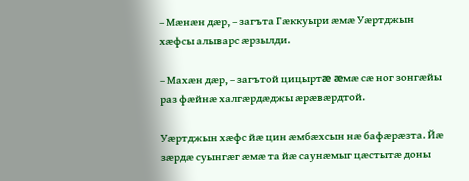– Мæнæн дæр, – загъта Гæккуыри æмæ Уæртджын хæфсы алыварс æрзылди.

– Махæн дæр, – загътой цицыртæ æмæ сæ ног зонгæйы раз фæйнæ халгæрдæджы æрæвæрдтой.

Уæртджын хæфс йæ цин æмбæхсын нæ бафæрæзта. Йæ зæрдæ суынгæг æмæ та йæ саунæмыг цæстытæ доны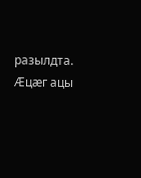разылдта. Æцæг ацы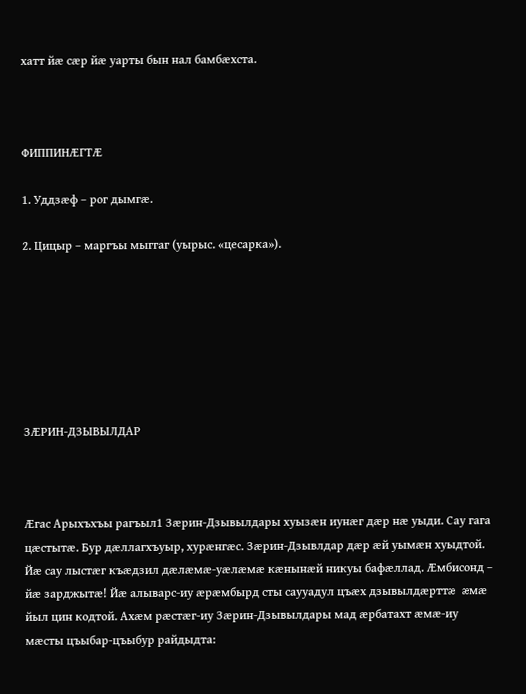хатт йæ сæр йæ уарты бын нал бамбæхста.



ФИППИНÆГТÆ

1. Уддзæф – рог дымгæ.

2. Цицыр – маргъы мыггаг (уырыс. «цесарка»).







ЗÆРИН-ДЗЫВЫЛДАР



Æгас Арыхъхъы рагъыл1 Зæрин-Дзывылдары хуызæн иунæг дæр нæ уыди. Сау гага цæстытæ. Бур дæллагхъуыр, хурæнгæс. Зæрин-Дзывлдар дæр æй уымæн хуыдтой. Йæ сау лыстæг къæдзил дæлæмæ-уæлæмæ кæнынæй никуы бафæллад. Æмбисонд – йæ зарджытæ! Йæ алыварс-иу æрæмбырд сты саууадул цъæх дзывылдæрттæ æмæ йыл цин кодтой. Ахæм рæстæг-иу Зæрин-Дзывылдары мад æрбатахт æмæ-иу мæсты цъыбар-цъыбур райдыдта: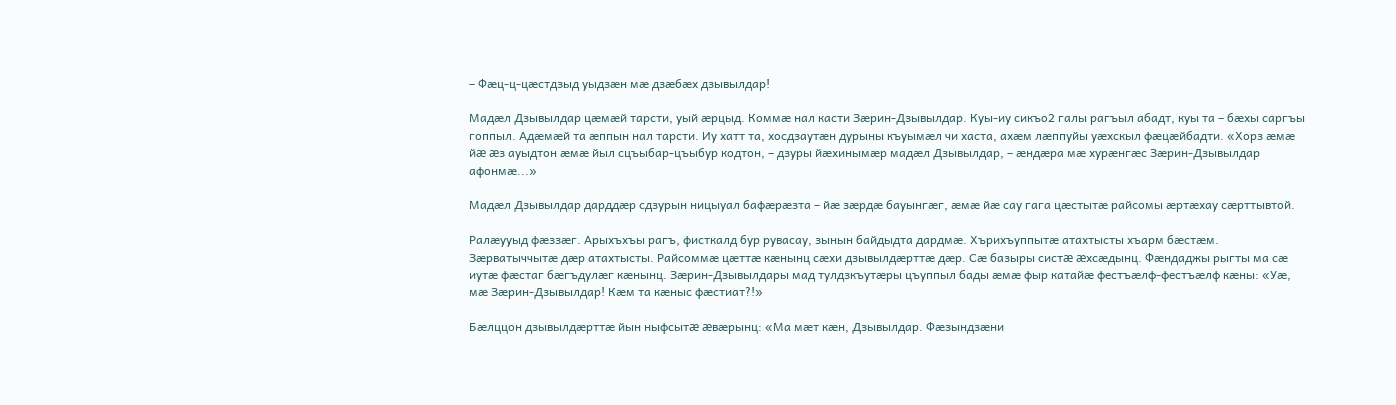– Фæц-ц-цæстдзыд уыдзæн мæ дзæбæх дзывылдар!

Мадæл Дзывылдар цæмæй тарсти, уый æрцыд. Коммæ нал касти Зæрин-Дзывылдар. Куы-иу сикъо2 галы рагъыл абадт, куы та – бæхы саргъы гоппыл. Адæмæй та æппын нал тарсти. Иу хатт та, хосдзаутæн дурыны къуымæл чи хаста, ахæм лæппуйы уæхскыл фæцæйбадти. «Хорз æмæ йæ æз ауыдтон æмæ йыл сцъыбар-цъыбур кодтон, – дзуры йæхинымæр мадæл Дзывылдар, – æндæра мæ хурæнгæс Зæрин-Дзывылдар афонмæ...»

Мадæл Дзывылдар дарддæр сдзурын ницыуал бафæрæзта – йæ зæрдæ бауынгæг, æмæ йæ сау гага цæстытæ райсомы æртæхау сæрттывтой.

Ралæууыд фæззæг. Арыхъхъы рагъ, фисткалд бур рувасау, зынын байдыдта дардмæ. Хърихъуппытæ атахтысты хъарм бæстæм. Зæрватыччытæ дæр атахтысты. Райсоммæ цæттæ кæнынц сæхи дзывылдæрттæ дæр. Сæ базыры систæ æхсæдынц. Фæндаджы рыгты ма сæ иутæ фæстаг бæгъдулæг кæнынц. Зæрин-Дзывылдары мад тулдзкъутæры цъуппыл бады æмæ фыр катайæ фестъæлф-фестъæлф кæны: «Уæ, мæ Зæрин-Дзывылдар! Кæм та кæныс фæстиат?!»

Бæлццон дзывылдæрттæ йын ныфсытæ æвæрынц: «Ма мæт кæн, Дзывылдар. Фæзындзæни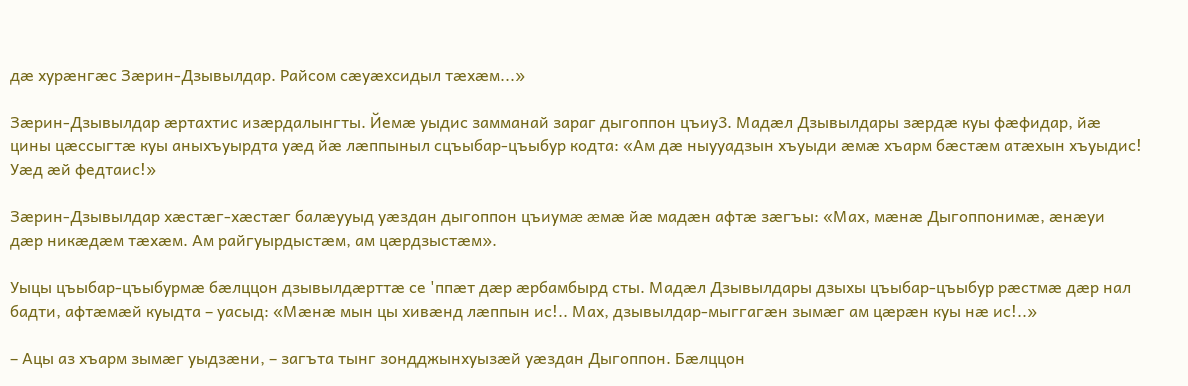дæ хурæнгæс Зæрин-Дзывылдар. Райсом сæуæхсидыл тæхæм...»

Зæрин-Дзывылдар æртахтис изæрдалынгты. Йемæ уыдис замманай зараг дыгоппон цъиу3. Мадæл Дзывылдары зæрдæ куы фæфидар, йæ цины цæссыгтæ куы аныхъуырдта уæд йæ лæппыныл сцъыбар-цъыбур кодта: «Ам дæ ныууадзын хъуыди æмæ хъарм бæстæм атæхын хъуыдис! Уæд æй федтаис!»

Зæрин-Дзывылдар хæстæг-хæстæг балæууыд уæздан дыгоппон цъиумæ æмæ йæ мадæн афтæ зæгъы: «Мах, мæнæ Дыгоппонимæ, æнæуи дæр никæдæм тæхæм. Ам райгуырдыстæм, ам цæрдзыстæм».

Уыцы цъыбар-цъыбурмæ бæлццон дзывылдæрттæ се 'ппæт дæр æрбамбырд сты. Мадæл Дзывылдары дзыхы цъыбар-цъыбур рæстмæ дæр нал бадти, афтæмæй куыдта – уасыд: «Мæнæ мын цы хивæнд лæппын ис!.. Мах, дзывылдар-мыггагæн зымæг ам цæрæн куы нæ ис!..»

– Ацы аз хъарм зымæг уыдзæни, – загъта тынг зондджынхуызæй уæздан Дыгоппон. Бæлццон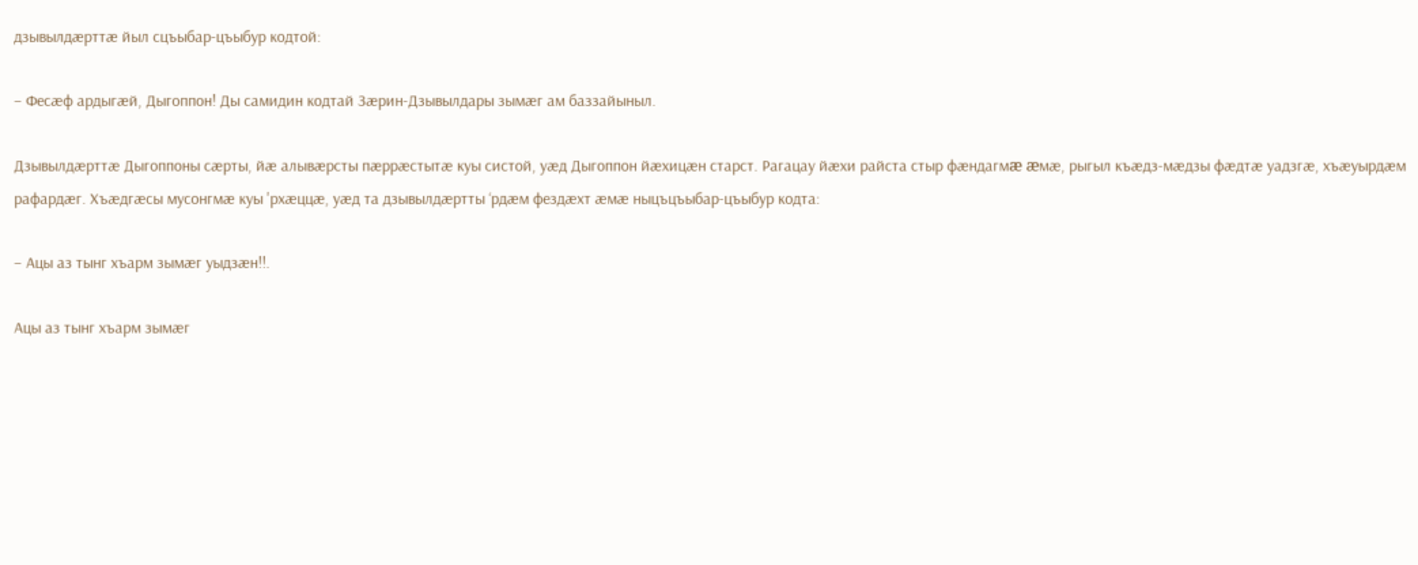дзывылдæрттæ йыл сцъыбар-цъыбур кодтой:

– Фесæф ардыгæй, Дыгоппон! Ды самидин кодтай Зæрин-Дзывылдары зымæг ам баззайыныл.

Дзывылдæрттæ Дыгоппоны сæрты, йæ алывæрсты пæррæстытæ куы систой, уæд Дыгоппон йæхицæн старст. Рагацау йæхи райста стыр фæндагмæ æмæ, рыгыл къæдз-мæдзы фæдтæ уадзгæ, хъæуырдæм рафардæг. Хъæдгæсы мусонгмæ куы 'рхæццæ, уæд та дзывылдæртты ‘рдæм фездæхт æмæ ныцъцъыбар-цъыбур кодта:

– Ацы аз тынг хъарм зымæг уыдзæн!!.

Ацы аз тынг хъарм зымæг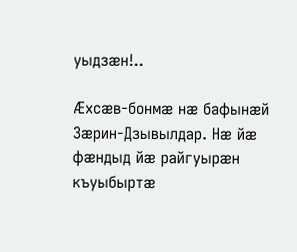уыдзæн!..

Æхсæв-бонмæ нæ бафынæй Зæрин-Дзывылдар. Нæ йæ фæндыд йæ райгуырæн къуыбыртæ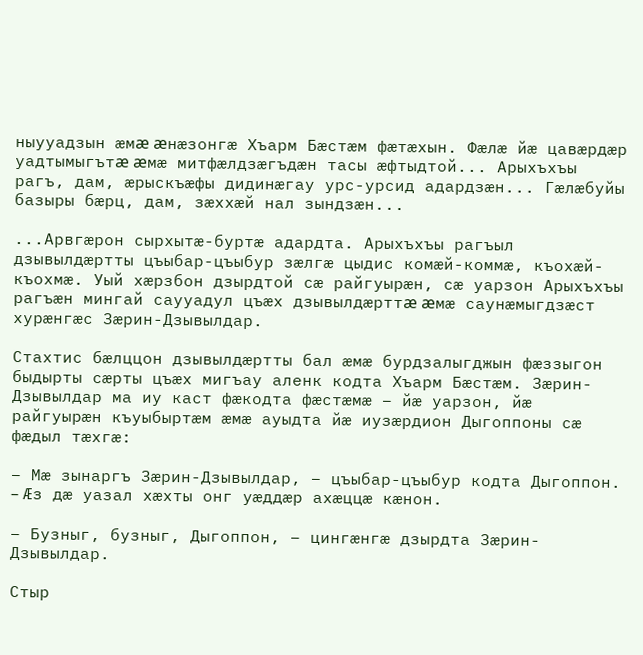ныууадзын æмæ æнæзонгæ Хъарм Бæстæм фæтæхын. Фæлæ йæ цавæрдæр уадтымыгътæ æмæ митфæлдзæгъдæн тасы æфтыдтой... Арыхъхъы рагъ, дам, æрыскъæфы дидинæгау урс-урсид адардзæн... Гæлæбуйы базыры бæрц, дам, зæххæй нал зындзæн...

...Арвгæрон сырхытæ-буртæ адардта. Арыхъхъы рагъыл дзывылдæртты цъыбар-цъыбур зæлгæ цыдис комæй-коммæ, къохæй-къохмæ. Уый хæрзбон дзырдтой сæ райгуырæн, сæ уарзон Арыхъхъы рагъæн мингай саууадул цъæх дзывылдæрттæ æмæ саунæмыгдзæст хурæнгæс Зæрин-Дзывылдар.

Стахтис бæлццон дзывылдæртты бал æмæ бурдзалыгджын фæззыгон быдырты сæрты цъæх мигъау аленк кодта Хъарм Бæстæм. Зæрин-Дзывылдар ма иу каст фæкодта фæстæмæ – йæ уарзон, йæ райгуырæн къуыбыртæм æмæ ауыдта йæ иузæрдион Дыгоппоны сæ фæдыл тæхгæ:

– Мæ зынаргъ Зæрин-Дзывылдар, – цъыбар-цъыбур кодта Дыгоппон. – Æз дæ уазал хæхты онг уæддæр ахæццæ кæнон.

– Бузныг, бузныг, Дыгоппон, – цингæнгæ дзырдта Зæрин-Дзывылдар.

Стыр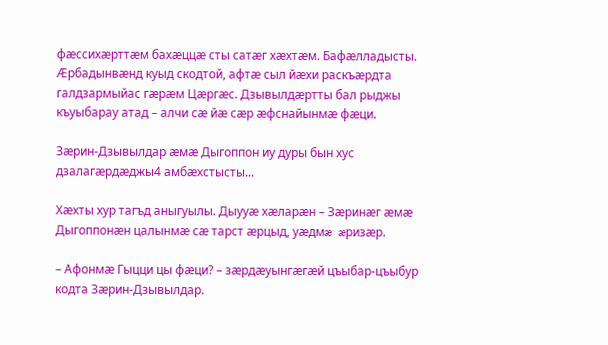фæссихæрттæм бахæццæ сты сатæг хæхтæм. Бафæлладысты. Æрбадынвæнд куыд скодтой, афтæ сыл йæхи раскъæрдта галдзармыйас гæрæм Цæргæс. Дзывылдæртты бал рыджы къуыбарау атад – алчи сæ йæ сæр æфснайынмæ фæци.

Зæрин-Дзывылдар æмæ Дыгоппон иу дуры бын хус дзалагæрдæджы4 амбæхстысты...

Хæхты хур тагъд аныгуылы. Дыууæ хæларæн – Зæринæг æмæ Дыгоппонæн цалынмæ сæ тарст æрцыд, уæдмæ æризæр.

– Афонмæ Гыцци цы фæци? – зæрдæуынгæгæй цъыбар-цъыбур кодта Зæрин-Дзывылдар.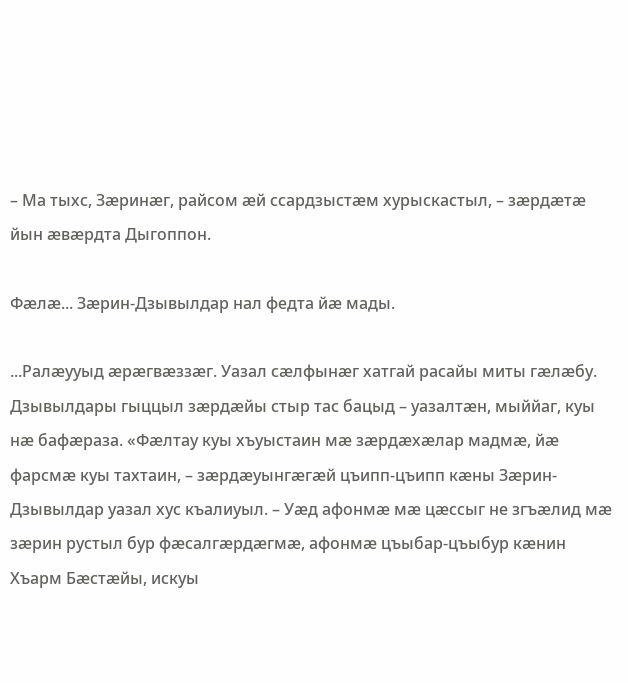– Ма тыхс, Зæринæг, райсом æй ссардзыстæм хурыскастыл, – зæрдæтæ йын æвæрдта Дыгоппон.

Фæлæ... Зæрин-Дзывылдар нал федта йæ мады.

...Ралæууыд æрæгвæззæг. Уазал сæлфынæг хатгай расайы миты гæлæбу. Дзывылдары гыццыл зæрдæйы стыр тас бацыд – уазалтæн, мыййаг, куы нæ бафæраза. «Фæлтау куы хъуыстаин мæ зæрдæхæлар мадмæ, йæ фарсмæ куы тахтаин, – зæрдæуынгæгæй цъипп-цъипп кæны Зæрин-Дзывылдар уазал хус къалиуыл. – Уæд афонмæ мæ цæссыг не згъæлид мæ зæрин рустыл бур фæсалгæрдæгмæ, афонмæ цъыбар-цъыбур кæнин Хъарм Бæстæйы, искуы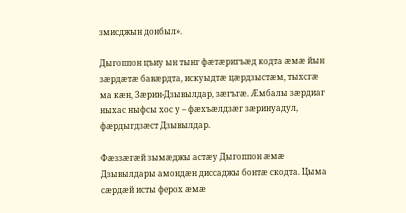змисджын донбыл».

Дыгоппон цъиу ын тынг фæтæригъæд кодта æмæ йын зæрдæтæ бавæрдта, искуыдтæ цæрдзыстæм, тыхсгæ ма кæн, Зæрин-Дзывылдар, зæгъгæ. Æмбалы зæрдиаг ныхас ныфсы хос у – фæхъæлдзæг зæринуадул, фæрдыгдзæст Дзывылдар.

Фæззæгæй зымæджы астæу Дыгоппон æмæ Дзывылдары амондæн диссаджы бонтæ скодта. Цыма сæрдæй исты ферох æмæ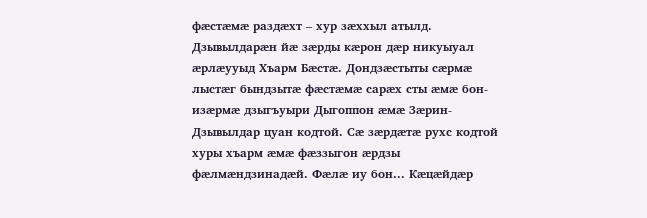фæстæмæ раздæхт – хур зæххыл атылд. Дзывылдарæн йæ зæрды кæрон дæр никуыуал æрлæууыд Хъарм Бæстæ. Дондзæстыты сæрмæ лыстæг бындзытæ фæстæмæ сарæх сты æмæ бон-изæрмæ дзыгъуыри Дыгоппон æмæ Зæрин-Дзывылдар цуан кодтой. Сæ зæрдæтæ рухс кодтой хуры хъарм æмæ фæззыгон æрдзы фæлмæндзинадæй. Фæлæ иу бон... Кæцæйдæр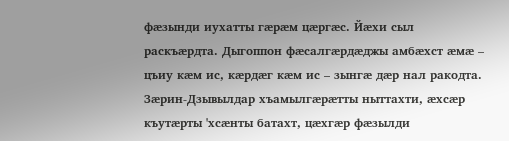фæзынди иухатты гæрæм цæргæс. Йæхи сыл раскъæрдта. Дыгоппон фæсалгæрдæджы амбæхст æмæ – цъиу кæм ис, кæрдæг кæм ис – зынгæ дæр нал ракодта. Зæрин-Дзывылдар хъамылгæрæтты ныттахти, æхсæр къутæрты 'хсæнты батахт, цæхгæр фæзылди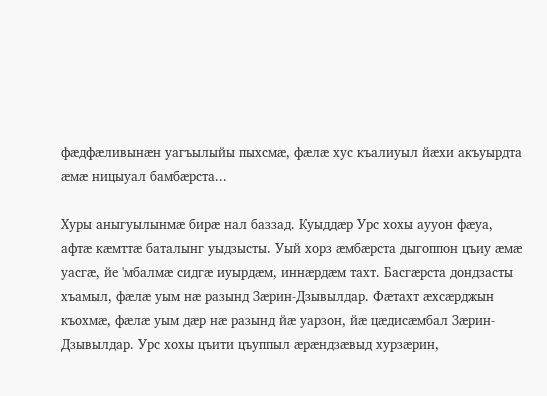фæдфæливынæн уагъылыйы пыхсмæ, фæлæ хус къалиуыл йæхи акъуырдта æмæ ницыуал бамбæрста...

Хуры аныгуылынмæ бирæ нал баззад. Куыддæр Урс хохы аууон фæуа, афтæ кæмттæ баталынг уыдзысты. Уый хорз æмбæрста дыгоппон цъиу æмæ уасгæ, йе 'мбалмæ сидгæ иуырдæм, иннæрдæм тахт. Басгæрста дондзасты хъамыл, фæлæ уым нæ разынд Зæрин-Дзывылдар. Фæтахт æхсæрджын къохмæ, фæлæ уым дæр нæ разынд йæ уарзон, йæ цæдисæмбал Зæрин-Дзывылдар. Урс хохы цъити цъуппыл æрæндзæвыд хурзæрин,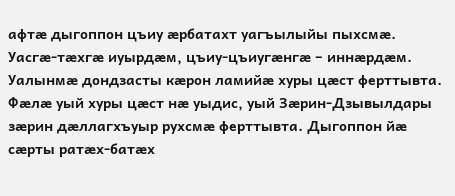афтæ дыгоппон цъиу æрбатахт уагъылыйы пыхсмæ. Уасгæ-тæхгæ иуырдæм, цъиу-цъиугæнгæ – иннæрдæм. Уалынмæ дондзасты кæрон ламийæ хуры цæст ферттывта. Фæлæ уый хуры цæст нæ уыдис, уый Зæрин-Дзывылдары зæрин дæллагхъуыр рухсмæ ферттывта. Дыгоппон йæ сæрты ратæх-батæх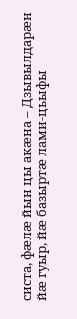систа, фæлæ йын цы акæна – Дзывылдарæн йæ гуыр, йæ базыртæ лами-цьыфы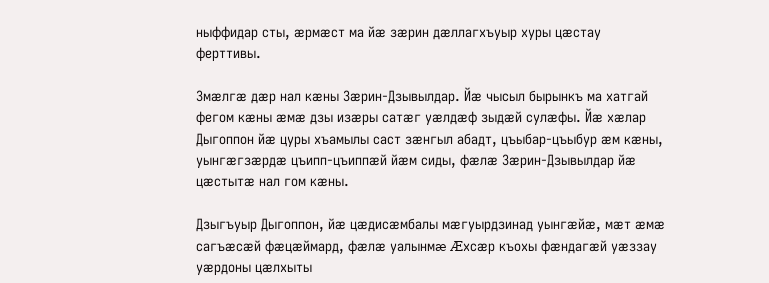ныффидар сты, æрмæст ма йæ зæрин дæллагхъуыр хуры цæстау ферттивы.

Змæлгæ дæр нал кæны Зæрин-Дзывылдар. Йæ чысыл бырынкъ ма хатгай фегом кæны æмæ дзы изæры сатæг уæлдæф зыдæй сулæфы. Йæ хæлар Дыгоппон йæ цуры хъамылы саст зæнгыл абадт, цъыбар-цъыбур æм кæны, уынгæгзæрдæ цъипп-цъиппæй йæм сиды, фæлæ Зæрин-Дзывылдар йæ цæстытæ нал гом кæны.

Дзыгъуыр Дыгоппон, йæ цæдисæмбалы мæгуырдзинад уынгæйæ, мæт æмæ сагъæсæй фæцæймард, фæлæ уалынмæ Æхсæр къохы фæндагæй уæззау уæрдоны цæлхыты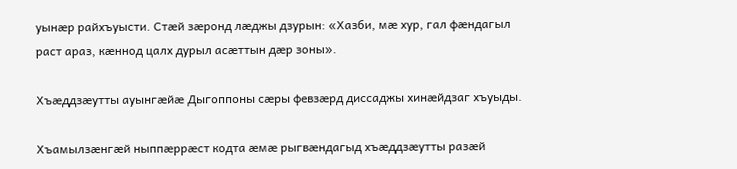уынæр райхъуысти. Стæй зæронд лæджы дзурын: «Хазби, мæ хур, гал фæндагыл раст араз, кæннод цалх дурыл асæттын дæр зоны».

Хъæддзæутты ауынгæйæ Дыгоппоны сæры февзæрд диссаджы хинæйдзаг хъуыды.

Хъамылзæнгæй ныппæррæст кодта æмæ рыгвæндагыд хъæддзæутты разæй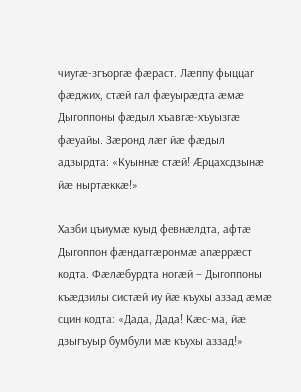чиугæ-згъоргæ фæраст. Лæппу фыццаг фæджих, стæй гал фæуырæдта æмæ Дыгоппоны фæдыл хъавгæ-хъуызгæ фæуайы. Зæронд лæг йæ фæдыл адзырдта: «Куыннæ стæй! Æрцахсдзынæ йæ ныртæккæ!»

Хазби цъиумæ куыд февнæлдта, афтæ Дыгоппон фæндаггæронмæ апæррæст кодта. Фæлæбурдта ногæй – Дыгоппоны къæдзилы систæй иу йæ къухы аззад æмæ сцин кодта: «Дада, Дада! Кæс-ма, йæ дзыгъуыр бумбули мæ къухы аззад!»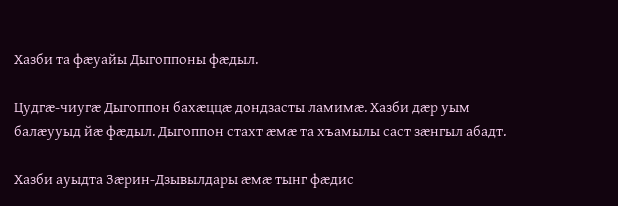Хазби та фæуайы Дыгоппоны фæдыл.

Цудгæ-чиугæ Дыгоппон бахæццæ дондзасты ламимæ. Хазби дæр уым балæууыд йæ фæдыл. Дыгоппон стахт æмæ та хъамылы саст зæнгыл абадт.

Хазби ауыдта Зæрин-Дзывылдары æмæ тынг фæдис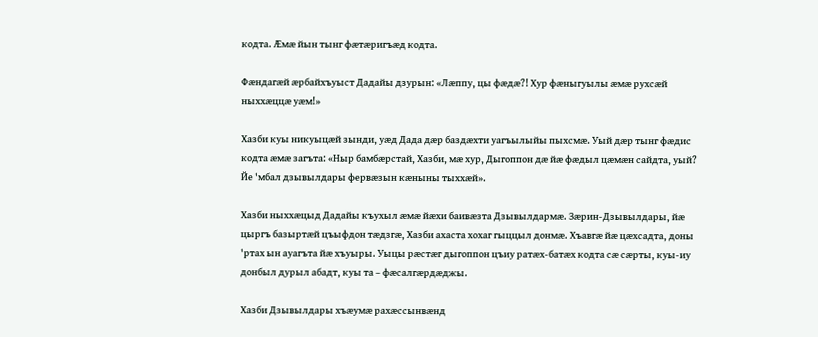кодта. Æмæ йын тынг фæтæригъæд кодта.

Фæндагæй æрбайхъуыст Дадайы дзурын: «Лæппу, цы фæдæ?! Хур фæныгуылы æмæ рухсæй ныххæццæ уæм!»

Хазби куы никуыцæй зынди, уæд Дада дæр баздæхти уагъылыйы пыхсмæ. Уый дæр тынг фæдис кодта æмæ загъта: «Ныр бамбæрстай, Хазби, мæ хур, Дыгоппон дæ йæ фæдыл цæмæн сайдта, уый? Йе 'мбал дзывылдары фервæзын кæныны тыххæй».

Хазби ныххæцыд Дадайы къухыл æмæ йæхи баивæзта Дзывылдармæ. Зæрин-Дзывылдары, йæ цыргъ базыртæй цъыфдон тæдзгæ, Хазби ахаста хохаг гыццыл донмæ. Хъавгæ йæ цæхсадта, доны 'ртах ын ауагъта йæ хъуыры. Уыцы рæстæг дыгоппон цъиу ратæх-батæх кодта сæ сæрты, куы-иу донбыл дурыл абадт, куы та – фæсалгæрдæджы.

Хазби Дзывылдары хъæумæ рахæссынвæнд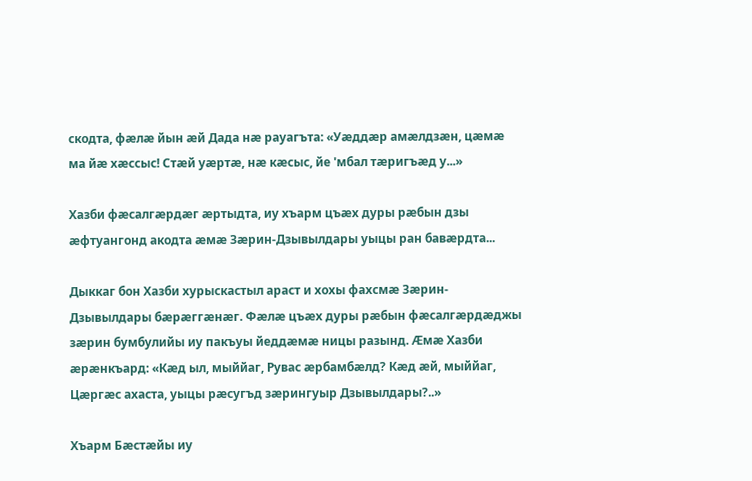скодта, фæлæ йын æй Дада нæ рауагъта: «Уæддæр амæлдзæн, цæмæ ма йæ хæссыс! Стæй уæртæ, нæ кæсыс, йе 'мбал тæригъæд у...»

Хазби фæсалгæрдæг æртыдта, иу хъарм цъæх дуры рæбын дзы æфтуангонд акодта æмæ Зæрин-Дзывылдары уыцы ран бавæрдта...

Дыккаг бон Хазби хурыскастыл араст и хохы фахсмæ Зæрин-Дзывылдары бæрæггæнæг. Фæлæ цъæх дуры рæбын фæсалгæрдæджы зæрин бумбулийы иу пакъуы йеддæмæ ницы разынд. Æмæ Хазби æрæнкъард: «Кæд ыл, мыййаг, Рувас æрбамбæлд? Кæд æй, мыййаг, Цæргæс ахаста, уыцы рæсугъд зæрингуыр Дзывылдары?..»

Хъарм Бæстæйы иу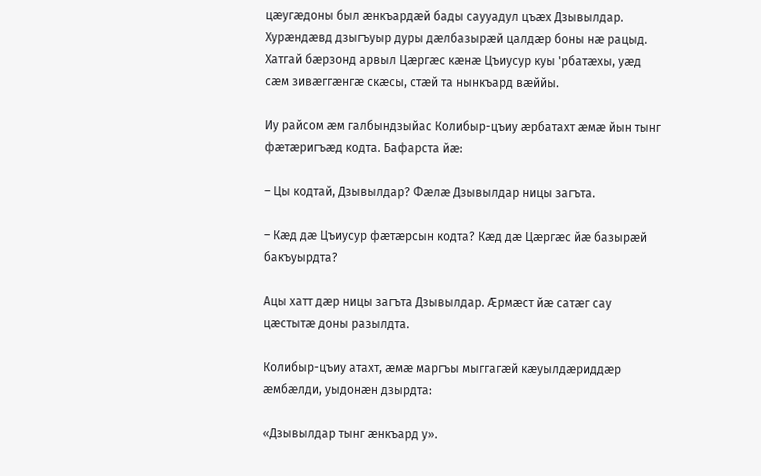цæугæдоны был æнкъардæй бады саууадул цъæх Дзывылдар. Хурæндæвд дзыгъуыр дуры дæлбазырæй цалдæр боны нæ рацыд. Хатгай бæрзонд арвыл Цæргæс кæнæ Цъиусур куы 'рбатæхы, уæд сæм зивæггæнгæ скæсы, стæй та нынкъард вæййы.

Иу райсом æм галбындзыйас Колибыр-цъиу æрбатахт æмæ йын тынг фæтæригъæд кодта. Бафарста йæ:

– Цы кодтай, Дзывылдар? Фæлæ Дзывылдар ницы загъта.

– Кæд дæ Цъиусур фæтæрсын кодта? Кæд дæ Цæргæс йæ базырæй бакъуырдта?

Ацы хатт дæр ницы загъта Дзывылдар. Æрмæст йæ сатæг сау цæстытæ доны разылдта.

Колибыр-цъиу атахт, æмæ маргъы мыггагæй кæуылдæриддæр æмбæлди, уыдонæн дзырдта:

«Дзывылдар тынг æнкъард у».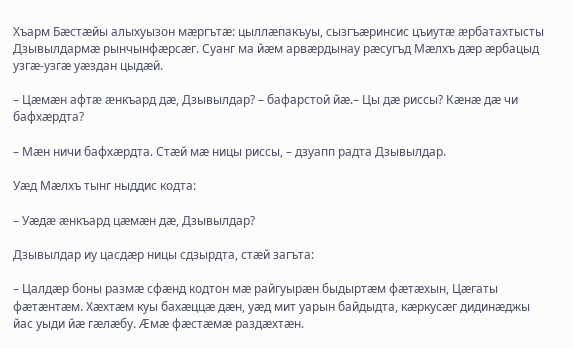Хъарм Бæстæйы алыхуызон мæргътæ: цыллæпакъуы, сызгъæринсис цъиутæ æрбатахтысты Дзывылдармæ рынчынфæрсæг. Суанг ма йæм арвæрдынау рæсугъд Мæлхъ дæр æрбацыд узгæ-узгæ уæздан цыдæй.

– Цæмæн афтæ æнкъард дæ, Дзывылдар? – бафарстой йæ.– Цы дæ риссы? Кæнæ дæ чи бафхæрдта?

– Мæн ничи бафхæрдта. Стæй мæ ницы риссы, – дзуапп радта Дзывылдар.

Уæд Мæлхъ тынг ныддис кодта:

– Уæдæ æнкъард цæмæн дæ, Дзывылдар?

Дзывылдар иу цасдæр ницы сдзырдта, стæй загъта:

– Цалдæр боны размæ сфæнд кодтон мæ райгуырæн быдыртæм фæтæхын, Цæгаты фæтæнтæм. Хæхтæм куы бахæццæ дæн, уæд мит уарын байдыдта, кæркусæг дидинæджы йас уыди йæ гæлæбу. Æмæ фæстæмæ раздæхтæн.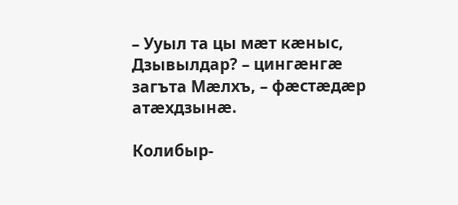– Ууыл та цы мæт кæныс, Дзывылдар? – цингæнгæ загъта Мæлхъ, – фæстæдæр атæхдзынæ.

Колибыр-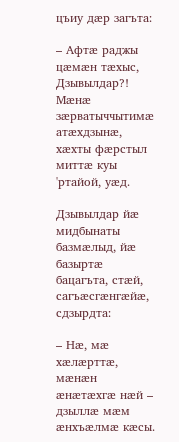цъиу дæр загъта:

– Афтæ раджы цæмæн тæхыс, Дзывылдар?! Мæнæ зæрватыччытимæ атæхдзынæ, хæхты фæрстыл миттæ куы 'ртайой, уæд.

Дзывылдар йæ мидбынаты базмæлыд, йæ базыртæ бацагъта, стæй, сагъæсгæнгæйæ, сдзырдта:

– Нæ, мæ хæлæрттæ, мæнæн æнæтæхгæ нæй – дзыллæ мæм æнхъæлмæ кæсы.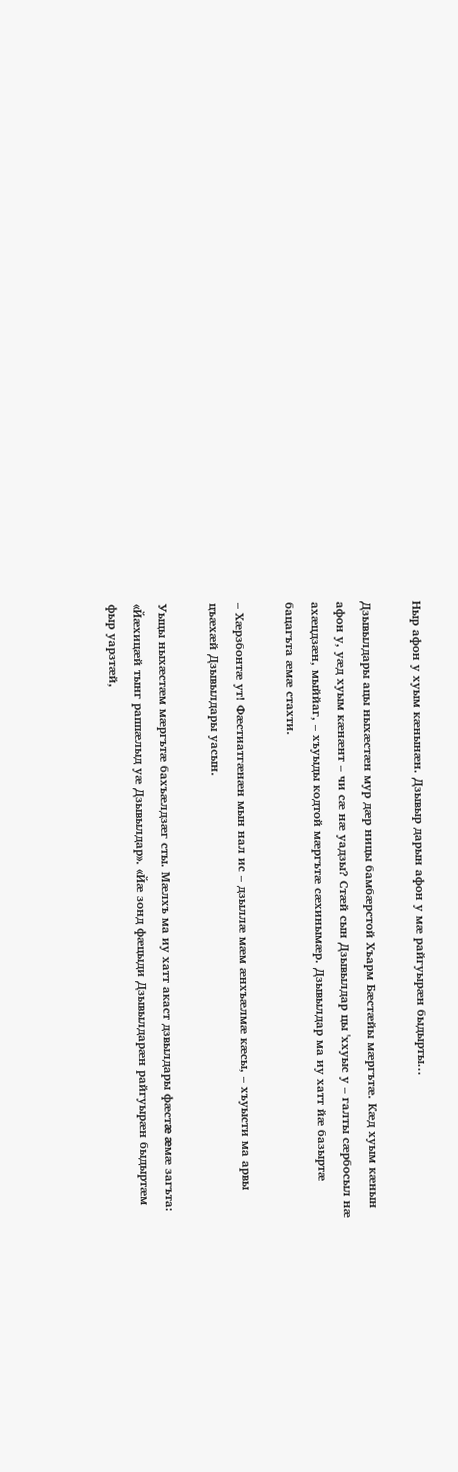Ныр афон у хуым кæнынæн. Дзывыр дарын афон у мæ райгуырæн быдырты...

Дзывылдары ацы ныхæстæн мур дæр ницы бамбæрстой Хъарм Бæстæйы мæргътæ. Кæд хуым кæнын афон у, уæд хуым кæнæнт – чи сæ нæ уадзы? Стæй сын Дзывылдар цы 'ххуыс у – галты сæрбосыл нæ ахæцдзæн, мыййаг, – хъуыды кодтой мæргътæ сæхинымæр. Дзывылдар ма иу хатт йæ базыртæ бацагъта æмæ стахти.

– Хæрзбонтæ ут! Фæстиатгæнæн мын нал ис – дзыллæ мæм æнхъæлмæ кæсы, – хъуысти ма арвы цъæхæй Дзывылдары уасын.

Уыцы ныхæстæм мæргътæ бахъæлдзæг сты. Мæлхъ ма иу хатт акаст дзвылдары фæстæ æмæ загъта: «Йæхицæй тынг раппæлыд уæ Дзывылдар». «Йæ зонд фæцыди Дзывылдарæн райгуырæн быдыртæм фыр уарзтæй,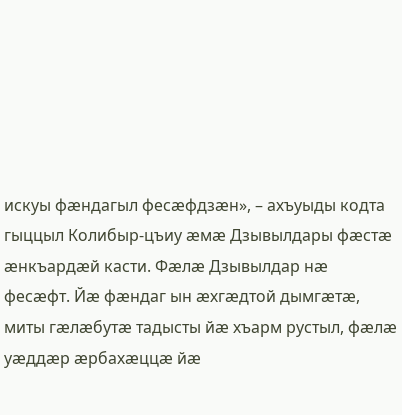искуы фæндагыл фесæфдзæн», – ахъуыды кодта гыццыл Колибыр-цъиу æмæ Дзывылдары фæстæ æнкъардæй касти. Фæлæ Дзывылдар нæ фесæфт. Йæ фæндаг ын æхгæдтой дымгæтæ, миты гæлæбутæ тадысты йæ хъарм рустыл, фæлæ уæддæр æрбахæццæ йæ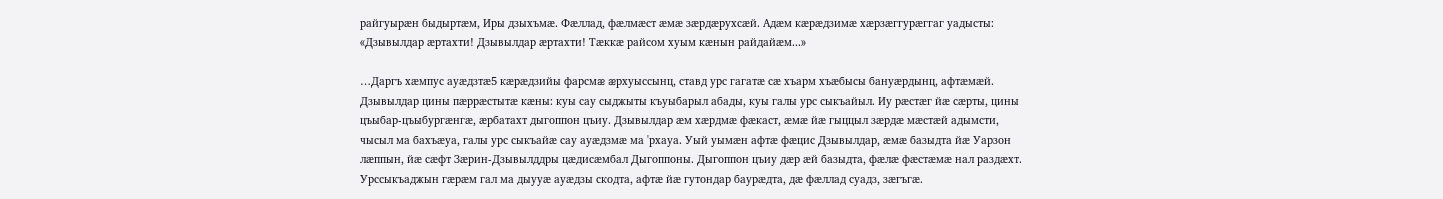райгуырæн быдыртæм, Иры дзыхъмæ. Фæллад, фæлмæст æмæ зæрдæрухсæй. Адæм кæрæдзимæ хæрзæггурæггаг уадысты: «Дзывылдар æртахти! Дзывылдар æртахти! Тæккæ райсом хуым кæнын райдайæм...»

…Даргъ хæмпус ауæдзтæ5 кæрæдзийы фарсмæ æрхуыссынц, ставд урс гагатæ сæ хъарм хъæбысы бануæрдынц, афтæмæй. Дзывылдар цины пæррæстытæ кæны: куы сау сыджыты къуыбарыл абады, куы галы урс сыкъайыл. Иу рæстæг йæ сæрты, цины цъыбар-цъыбургæнгæ, æрбатахт дыгоппон цъиу. Дзывылдар æм хæрдмæ фæкаст, æмæ йæ гыццыл зæрдæ мæстæй адымсти, чысыл ма бахъæуа, галы урс сыкъайæ сау ауæдзмæ ма 'рхауа. Уый уымæн афтæ фæцис Дзывылдар, æмæ базыдта йæ Уарзон лæппын, йæ сæфт Зæрин-Дзывылддры цæдисæмбал Дыгоппоны. Дыгоппон цъиу дæр æй базыдта, фæлæ фæстæмæ нал раздæхт. Урссыкъаджын гæрæм гал ма дыууæ ауæдзы скодта, афтæ йæ гутондар баурæдта, дæ фæллад суадз, зæгъгæ.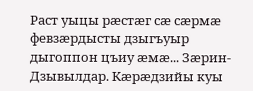Раст уыцы рæстæг сæ сæрмæ февзæрдысты дзыгъуыр дыгоппон цъиу æмæ... Зæрин-Дзывылдар. Кæрæдзийы куы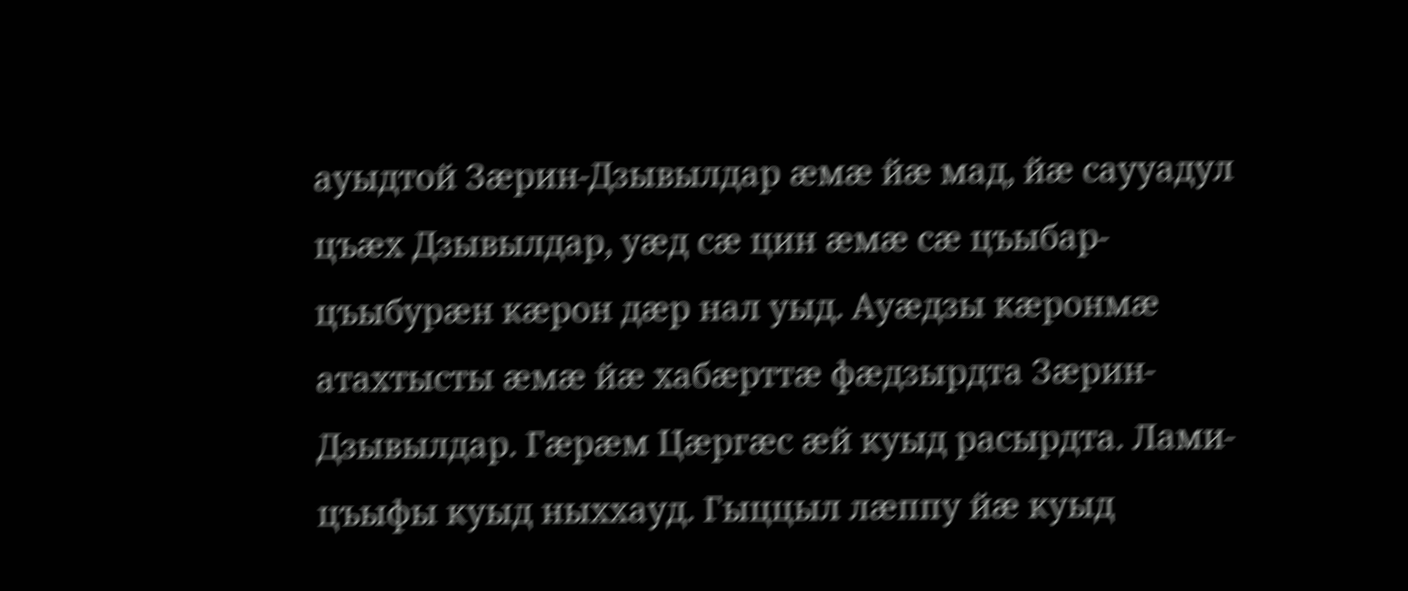ауыдтой Зæрин-Дзывылдар æмæ йæ мад, йæ саууадул цъæх Дзывылдар, уæд сæ цин æмæ сæ цъыбар-цъыбурæн кæрон дæр нал уыд. Ауæдзы кæронмæ атахтысты æмæ йæ хабæрттæ фæдзырдта Зæрин-Дзывылдар. Гæрæм Цæргæс æй куыд расырдта. Лами-цъыфы куыд ныххауд. Гыццыл лæппу йæ куыд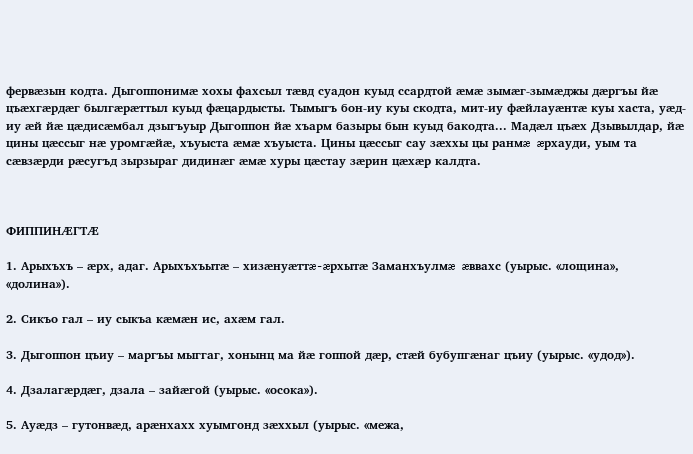фервæзын кодта. Дыгоппонимæ хохы фахсыл тæвд суадон куыд ссардтой æмæ зымæг-зымæджы дæргъы йæ цъæхгæрдæг былгæрæттыл куыд фæцардысты. Тымыгъ бон-иу куы скодта, мит-иу фæйлауæнтæ куы хаста, уæд-иу æй йæ цæдисæмбал дзыгъуыр Дыгоппон йæ хъарм базыры бын куыд бакодта... Мадæл цъæх Дзывылдар, йæ цины цæссыг нæ уромгæйæ, хъуыста æмæ хъуыста. Цины цæссыг сау зæххы цы ранмæ æрхауди, уым та сæвзæрди рæсугъд зырзыраг дидинæг æмæ хуры цæстау зæрин цæхæр калдта.



ФИППИНÆГТÆ

1. Арыхъхъ – æрх, адаг. Арыхъхъытæ – хизæнуæттæ-æрхытæ Заманхъулмæ æввахс (уырыс. «лощина», «долина»).

2. Сикъо гал – иу сыкъа кæмæн ис, ахæм гал.

3. Дыгоппон цъиу – маргъы мыггаг, хонынц ма йæ гоппой дæр, стæй бубупгæнаг цъиу (уырыс. «удод»).

4. Дзалагæрдæг, дзала – зайæгой (уырыс. «осока»).

5. Ауæдз – гутонвæд, арæнхахх хуымгонд зæххыл (уырыс. «межа,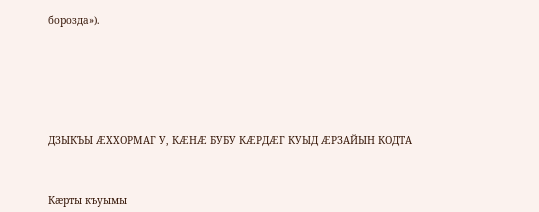борозда»).







ДЗЫКЪЫ ÆХХОРМАГ У, КÆНÆ БУБУ КÆРДÆГ КУЫД ÆРЗАЙЫН КОДТА



Кæрты къуымы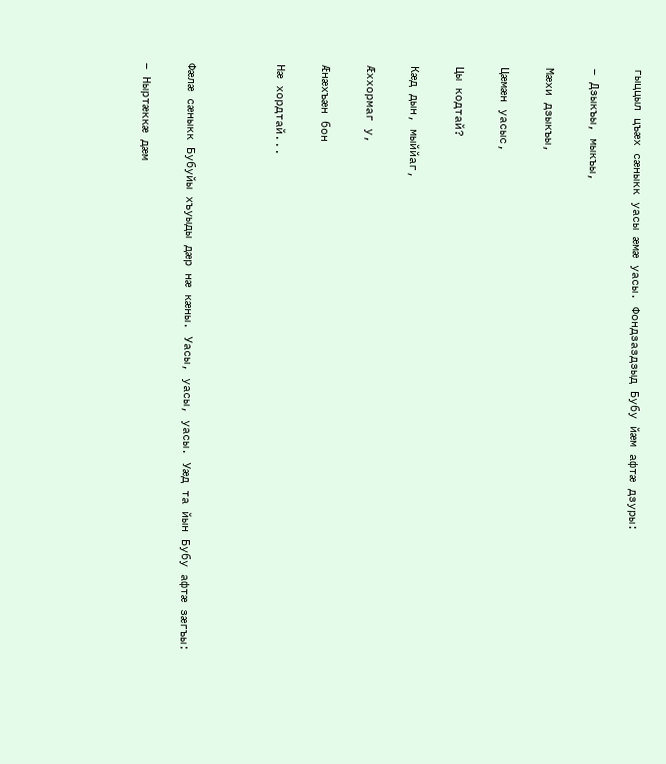гыццыл цъæх сæныкк уасы æмæ уасы. Фондзаздзыд Бубу йæм афтæ дзуры:

– Дзыкъы, мыкъы,

Мæхи дзыкъы,

Цæмæн уасыс,

Цы кодтай?

Кæд дын, мыййаг,

Æххормаг у,

Æнæхъæн бон

Нæ хордтай...



Фæлæ сæныкк Бубуйы хъуыды дæр нæ кæны. Уасы, уасы, уасы. Уæд та йын Бубу афтæ зæгъы:

– Ныртæккæ дæм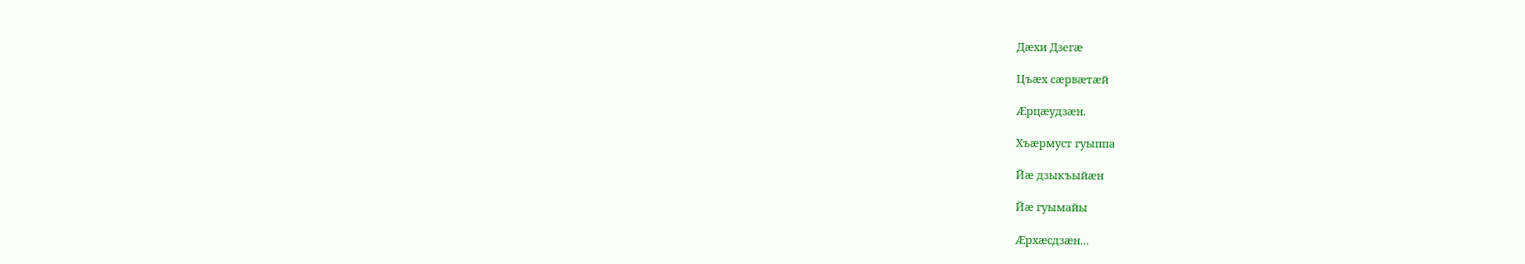Дæхи Дзегæ

Цъæх сæрвæтæй

Æрцæудзæн.

Хъæрмуст гуыппа

Йæ дзыкъыйæн

Йæ гуымайы

Æрхæсдзæн...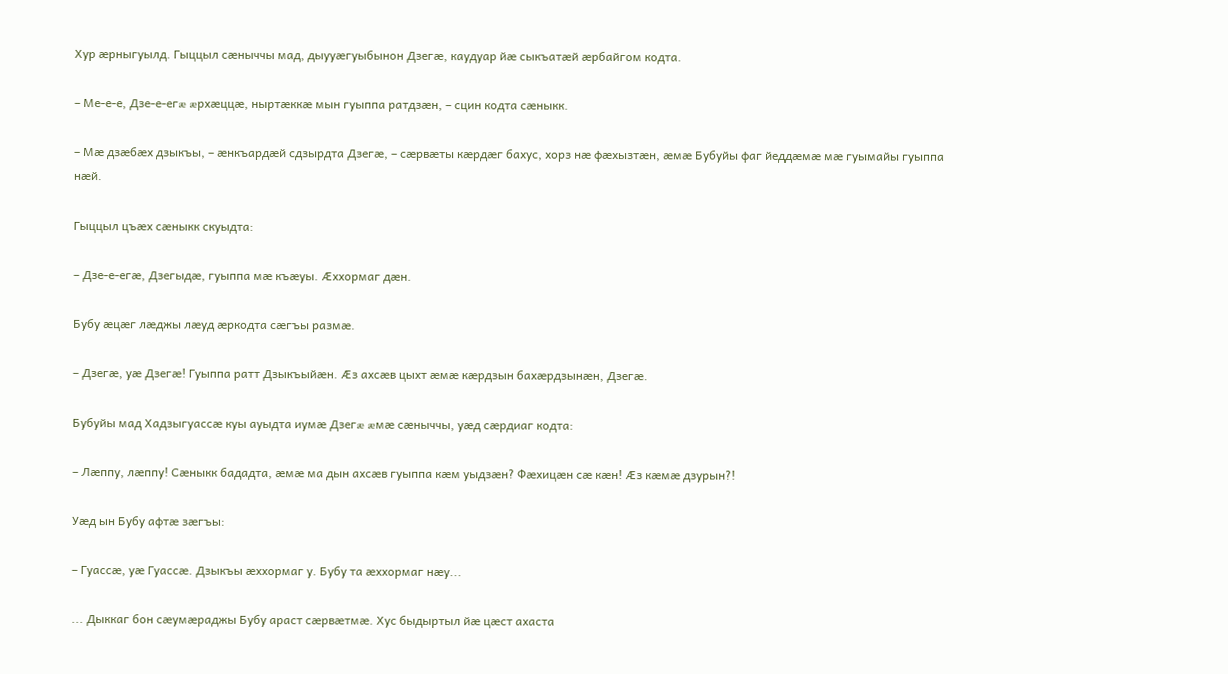Хур æрныгуылд. Гыццыл сæныччы мад, дыууæгуыбынон Дзегæ, каудуар йæ сыкъатæй æрбайгом кодта.

– Ме-е-е, Дзе-е-егæ æрхæццæ, ныртæккæ мын гуыппа ратдзæн, – сцин кодта сæныкк.

– Мæ дзæбæх дзыкъы, – æнкъардæй сдзырдта Дзегæ, – сæрвæты кæрдæг бахус, хорз нæ фæхызтæн, æмæ Бубуйы фаг йеддæмæ мæ гуымайы гуыппа нæй.

Гыццыл цъæх сæныкк скуыдта:

– Дзе-е-егæ, Дзегыдæ, гуыппа мæ къæуы. Æххормаг дæн.

Бубу æцæг лæджы лæуд æркодта сæгъы размæ.

– Дзегæ, уæ Дзегæ! Гуыппа ратт Дзыкъыйæн. Æз ахсæв цыхт æмæ кæрдзын бахæрдзынæн, Дзегæ.

Бубуйы мад Хадзыгуассæ куы ауыдта иумæ Дзегæ æмæ сæныччы, уæд сæрдиаг кодта:

– Лæппу, лæппу! Сæныкк бададта, æмæ ма дын ахсæв гуыппа кæм уыдзæн? Фæхицæн сæ кæн! Æз кæмæ дзурын?!

Уæд ын Бубу афтæ зæгъы:

– Гуассæ, уæ Гуассæ. Дзыкъы æххормаг у. Бубу та æххормаг нæу...

... Дыккаг бон сæумæраджы Бубу араст сæрвæтмæ. Хус быдыртыл йæ цæст ахаста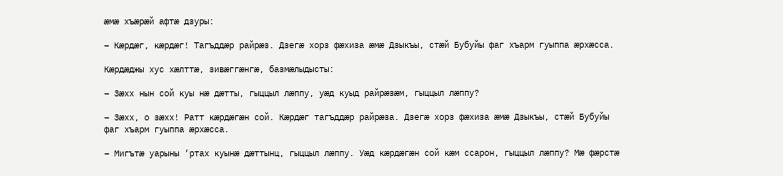æмæ хъæрæй афтæ дзуры:

– Кæрдæг, кæрдæг! Тагъддæр райрæз. Дзегæ хорз фæхиза æмæ Дзыкъы, стæй Бубуйы фаг хъарм гуыппа æрхæсса.

Кæрдæджы хус хæлттæ, зивæггæнгæ, базмæлыдысты:

– Зæхх нын сой куы нæ дæтты, гыццыл лæппу, уæд куыд райрæзæм, гыццыл лæппу?

– Зæхх, о зæхх! Ратт кæрдæгæн сой. Кæрдæг тагъддæр райрæза. Дзегæ хорз фæхиза æмæ Дзыкъы, стæй Бубуйы фаг хъарм гуыппа æрхæсса.

– Мигътæ уарыны ‘ртах куынæ дæттынц, гыццыл лæппу. Уæд кæрдæгæн сой кæм ссарон, гыццыл лæппу? Мæ фæрстæ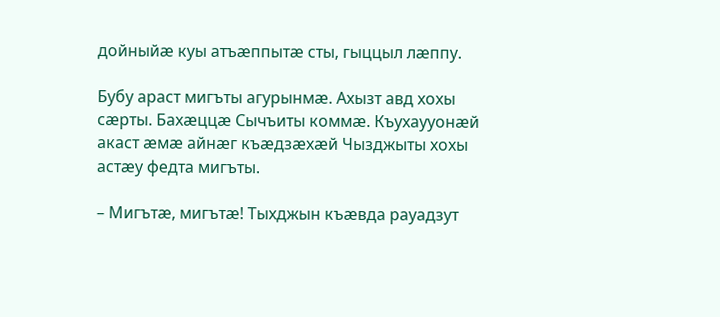дойныйæ куы атъæппытæ сты, гыццыл лæппу.

Бубу араст мигъты агурынмæ. Ахызт авд хохы сæрты. Бахæццæ Сычъиты коммæ. Къухаууонæй акаст æмæ айнæг къæдзæхæй Чызджыты хохы астæу федта мигъты.

– Мигътæ, мигътæ! Тыхджын къæвда рауадзут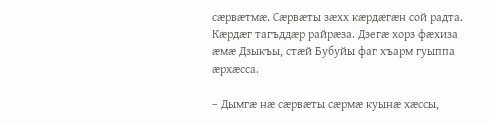сæрвæтмæ. Сæрвæты зæхх кæрдæгæн сой радта. Кæрдæг тагъддæр райрæза. Дзегæ хорз фæхиза æмæ Дзыкъы, стæй Бубуйы фаг хъарм гуыппа æрхæсса.

– Дымгæ нæ сæрвæты сæрмæ куынæ хæссы,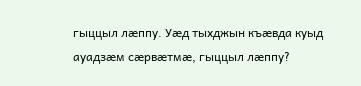гыццыл лæппу. Уæд тыхджын къæвда куыд ауадзæм сæрвæтмæ, гыццыл лæппу?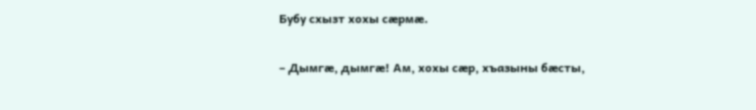Бубу схызт хохы сæрмæ.

– Дымгæ, дымгæ! Ам, хохы сæр, хъазыны бæсты,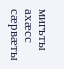мигъты ахæсс сæрвæты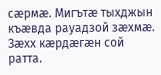сæрмæ. Мигътæ тыхджын къæвда рауадзой зæхмæ. Зæхх кæрдæгæн сой ратта.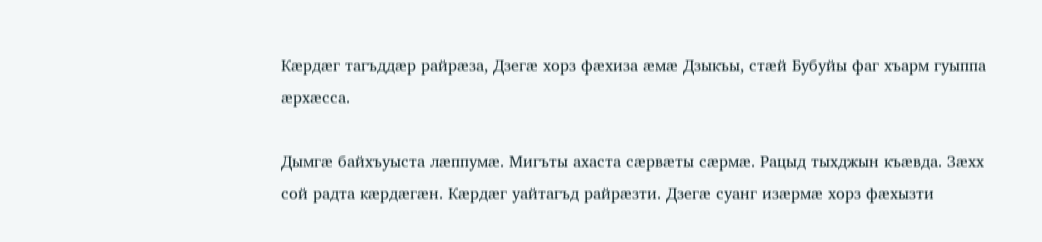Кæрдæг тагъддæр райрæза, Дзегæ хорз фæхиза æмæ Дзыкъы, стæй Бубуйы фаг хъарм гуыппа æрхæсса.

Дымгæ байхъуыста лæппумæ. Мигъты ахаста сæрвæты сæрмæ. Рацыд тыхджын къæвда. Зæхх сой радта кæрдæгæн. Кæрдæг уайтагъд райрæзти. Дзегæ суанг изæрмæ хорз фæхызти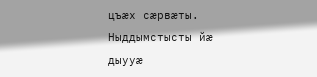цъæх сæрвæты. Ныддымстысты йæ дыууæ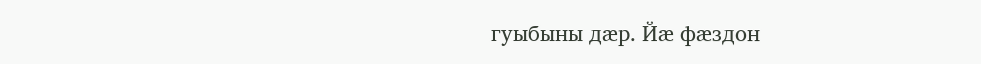гуыбыны дæр. Йæ фæздон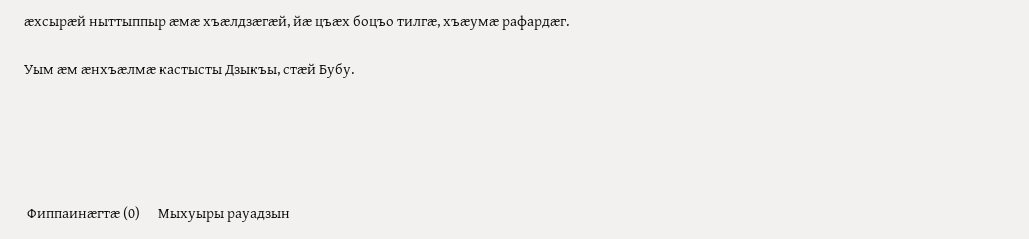æхсырæй ныттыппыр æмæ хъæлдзæгæй, йæ цъæх боцъо тилгæ, хъæумæ рафардæг.

Уым æм æнхъæлмæ кастысты Дзыкъы, стæй Бубу.





 Фиппаинæгтæ (0)      Мыхуыры рауадзын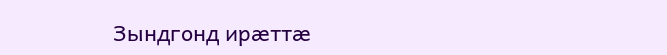Зындгонд ирæттæ